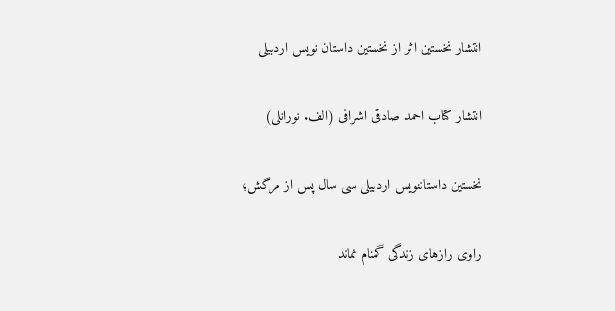انتشار نخستین اثر از نخستین داستان نویس اردبیلی

انتشار کتاب احمد صادقی اشرافی (الف. نورانلی)

نخستین داستاننویس اردبیلی سی سال پس از مرگش؛

راوی رازهای زندگی گمنام نماند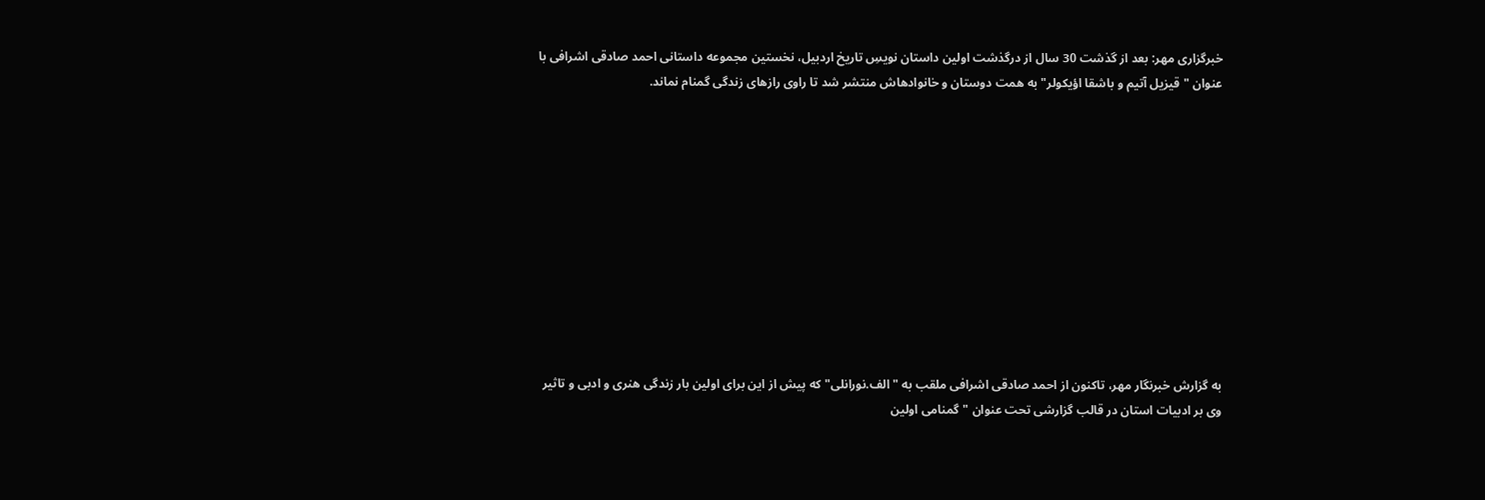خبرگزاری مهر: بعد از گذشت 30 سال از درگذشت اولین داستان نویسِ تاریخ اردبیل، نخستین مجموعه داستانی احمد صادقی اشرافی با عنوان "قیزیل آتیم و باشقا اؤیکولر" به همت دوستان و خانوادهاش منتشر شد تا راوی رازهای زندگی گمنام نماند.











به گزارش خبرنگار مهر، تاکنون از احمد صادقی اشرافی ملقب به "الف.نورانلی" که پیش از این برای اولین بار زندگی هنری و ادبی و تاثیر وی بر ادبیات استان در قالب گزارشی تحت عنوان "گمنامی اولین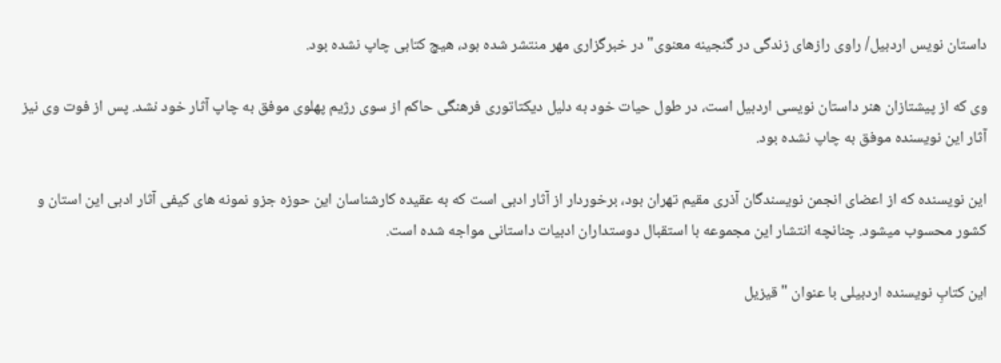داستان نویس اردبیل/ راوی رازهای زندگی در گنجینه معنوی" در خبرگزاری مهر منتشر شده بود، هیچ کتابی چاپ نشده بود.

وی که از پیشتازان هنر داستان نویسی اردبیل است، در طول حیات خود به دلیل دیکتاتوری فرهنگی حاکم از سوی رژیم پهلوی موفق به چاپ آثار خود نشد. پس از فوت وی نیز آثار این نویسنده موفق به چاپ نشده بود.

این نویسنده که از اعضای انجمن نویسندگان آذری مقیم تهران بود، برخوردار از آثار ادبی است که به عقیده کارشناسان این حوزه جزو نمونه های کیفی آثار ادبی این استان و کشور محسوب میشود. چنانچه انتشار این مجموعه با استقبال دوستداران ادبیات داستانی مواجه شده است.

این کتابِ نویسنده اردبیلی با عنوان "قیزیل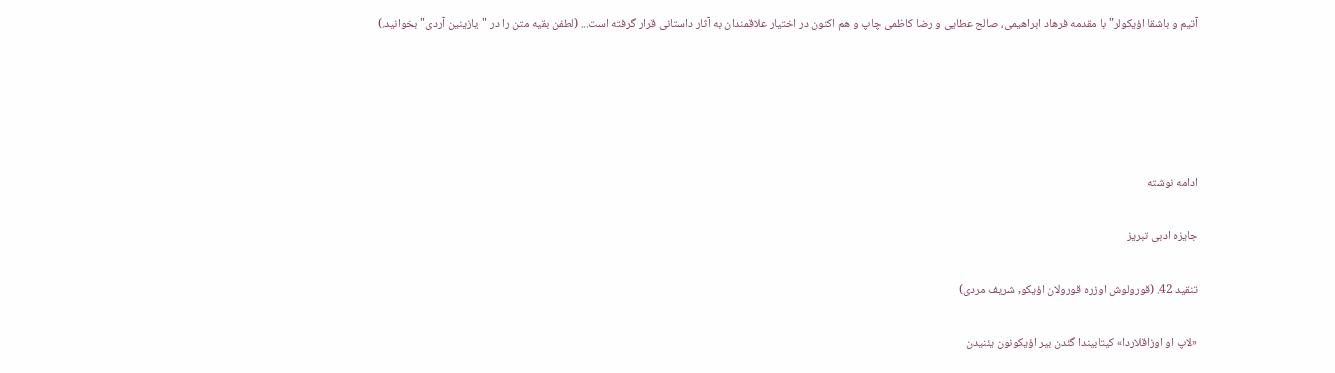آتیم و باشقا اؤیکولر" با مقدمه فرهاد ابراهیمی، صالح عطایی و رضا کاظمی چاپ و هم اکنون در اختیار علاقمندان به آثار داستانی قرار گرفته است... (لطفن بقیه متن را در "یازینین آردی" بخوانید.)





ادامه نوشته

جایزه ادبی تبریز

تنقید 42. (قورولوش اوزره قورولان اؤیکو, شریف مردی)

«لاپ او اوزاقلاردا» کیتابیندا گئدن بیر اؤیکونون یئنیدن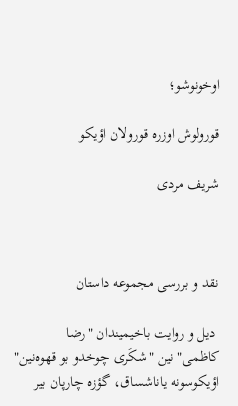اوخونوشو؛

قورولوش اوزره قورولان اؤیکو

شریف مردی



نقد و بررسی مجموعه داستان

 دیل و روایت باخیمیندان "رضا کاظمی"نین "شکَری چوخدو بو قهوه‌نین" اؤیکوسونه یاناشساق، گؤزه چارپان بیر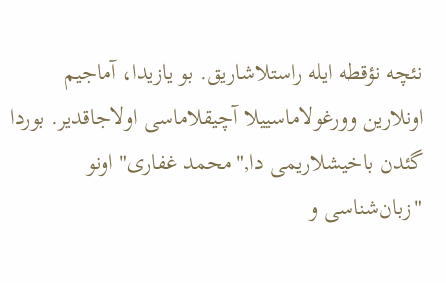نئچه نؤقطه ‌ایله راستلاشاریق. بو یازیدا، آماجیم اونلارین وورغولاماسییلا آچیقلاماسی اولاجاقدیر. بوردا گئدن باخیشلاریمی دا,"محمد غفاری" اونو "زبان‌شناسی و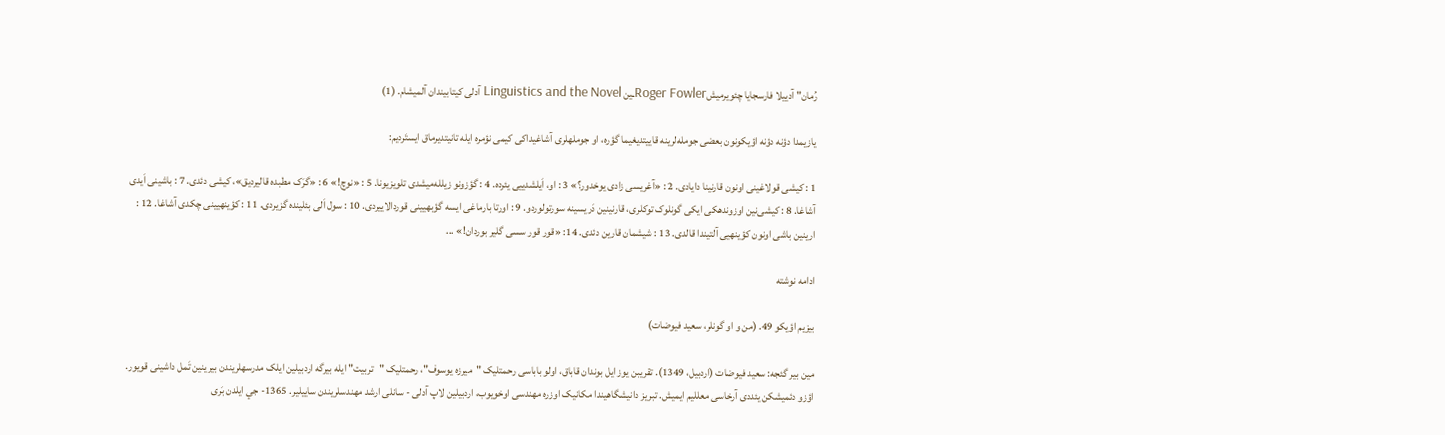رُمان" آدییلا فارسجایا چئویرمیشRoger Fowlerـین Linguistics and the Novel آدلی کیتابیندان آلمیشام. (1)

یازیمدا دؤنه دؤنه اؤیکونون بعضی جومله‌لرینه قاییتدیغیما گؤره، او جوملهلری آشاغیداکی کیمی نؤمره ایله تانیتدیرماق ایستَردیم:

1 : کیشی قولاغینی اونون قارنینا دایادی. 2 : «آغریسی زادی یوخدور؟» 3 : او، اَیلشدییی یئرده. 4 : گؤزونو زیلله‌میشدی تلویزیونا. 5 : «نوچ!» 6 : «گرَک مطبده قالیردیق»، کیشی دئدی. 7 : باشینی اَیدی آشاغا. 8 : کیشی‌نین اوزوندهکی ایکی گونلوک توکلری، قارنینین دَریسینه سورتولوردو. 9 : اورتا بارماغی ایسه گؤبهیینی قوردالاییردی. 10 : سول اَلی بئلینده گزیردی. 11 : کؤینهیینی چکدی آشاغا. 12 : ارینین باشی اونون کؤینهیی آلتیندا قالدی. 13 : شیشمان قارین دئدی. 14: «قور قور سسی گلیر بوردان!» ...

ادامه نوشته

بیزیم اؤیکو 49. (من و او گونلر، سعید فیوضات)

مین بیر گئجه: سعید فیوضات (اردبیل، 1349). تقریبن یوز ایل بوندان قاباق، اولو باباسی رحمتلیک "میرزه یوسوف"، رحمتلیک "تربیت" ایله بیرگه اردبیلین ایلک مدرسهلریندن بیرینین تَمل داشینی قویور. اؤزو دئمیشکن یئددی آرخاسی معللیم ایمیش. تبریز دانیشگاهیندا مکانیک اوزره مهندسی اوخویوب، اردبیلین لاپ آدلی - سانلی ارشد مهندسلریندن ساییلیر. 1365- جي ايلدن بَری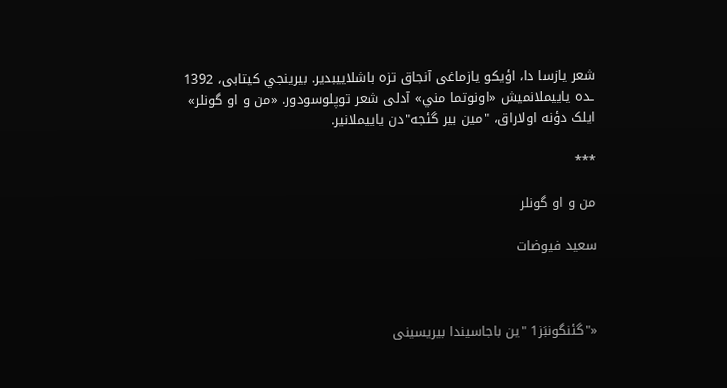شعر يازسا دا، اؤیکو یازماغی آنجاق تزه باشلاییبدیر. بيرينجي کیتابی، 1392 ـده یاییملانمیش «اونوتما مني» آدلی شعر توپلوسودور. «من و او گونلر» ایلک دؤنه اولاراق، "مین بیر گئجه"دن یاییملانیر.

***

من و او گونلر

سعید فیوضات



«"گئنگونبَز1 "ین باجاسیندا بیریسینی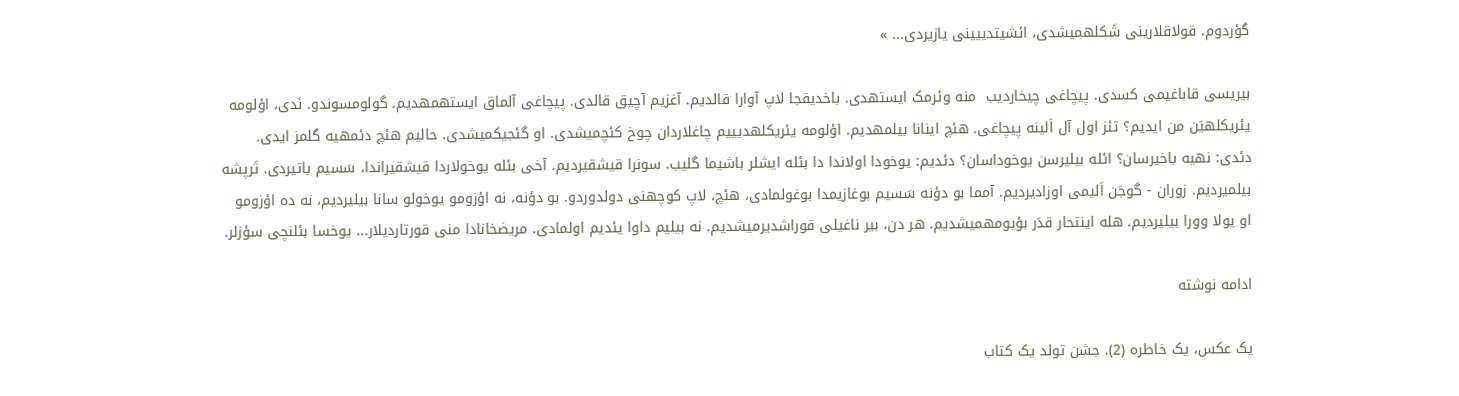گؤردوم. قولاقلارینی شَکلهمیشدی، ائشیتدییینی یازیردی... »

بیریسی قاباغیمی کسدی. پیچاغی چیخاردیب  منه وئرمک ایستهدی. باخدیقجا لاپ آوارا قالدیم. آغزیم آچیق قالدی. پیچاغی آلماق ایستهمهدیم. گولومسوندو. نَدی، اؤلومه یئریکلهیَن من ایدیم؟ تئز اول آل اَلینه پیچاغی. هئچ اینانا بیلمهدیم. اؤلومه یئریکلهدیییم چاغلاردان چوخ کئچمیشدی. او گئجیکمیشدی. حالیم هئچ دئمهیه گلمز ایدی. دئدی: نهیه باخیرسان؟ ائله بیلیرسن یوخوداسان؟ دئدیم: یوخودا اولاندا دا بئله ایشلر باشیما گلیب. سونرا قیشقیردیم. آخی بئله یوخولاردا قیشقیراندا، سَسیم باتیردی. تَرپشه بیلمیردیم. زوران - گوجَن اَلیمی اوزادیردیم. آمما بو دؤنه سَسیم بوغازیمدا بوغولمادی، هئچ، لاپ کوچهنی دولدوردو. بو دؤنه، نه اؤزومو یوخولو سانا بیلیردیم، نه ده اؤزومو او یولا وورا بیلیردیم. هله اینتحار قدَر بؤیومهمیشدیم. هر دن، بیر ناغیلی قوراشدیرمیشدیم. نه بیلیم داوا یئدیم اولمادی. مریضخانادا منی قورتاردیلار... یوخسا بئلنچی سؤزلر.

ادامه نوشته

یک عکس، یک خاطره (2). جشن تولد یک کتاب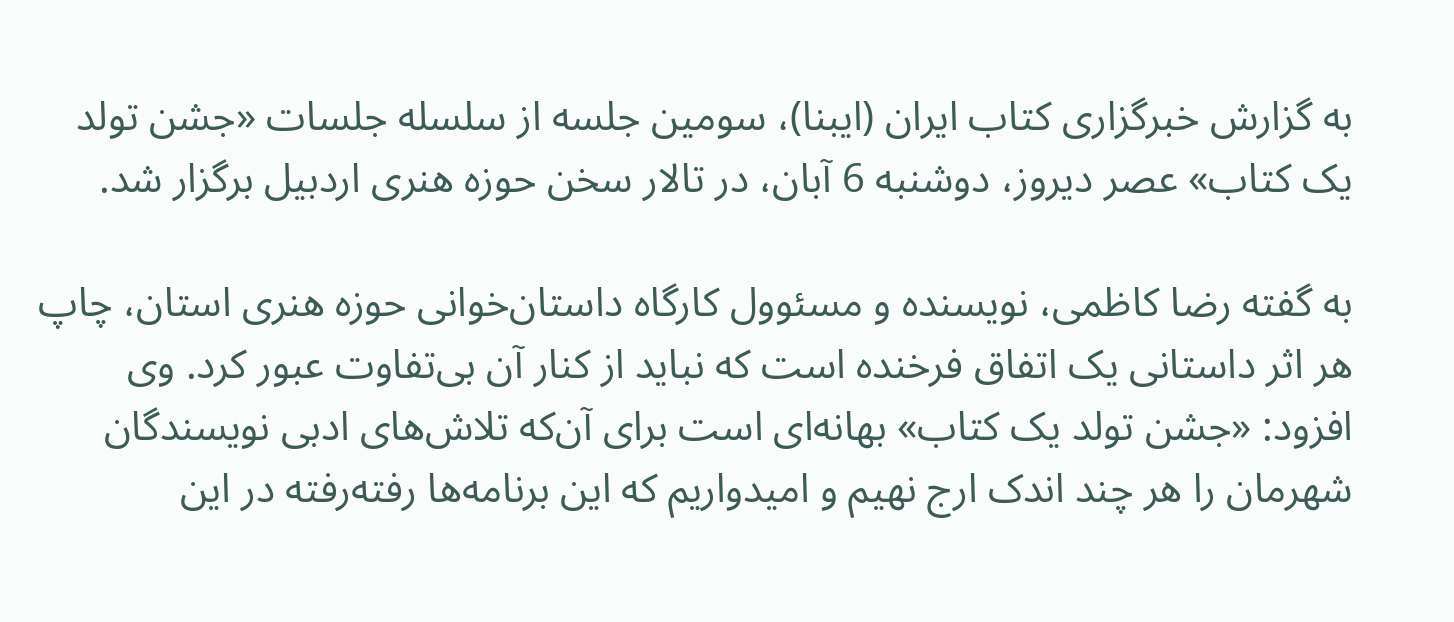به گزارش خبرگزاری کتاب ایران (ایبنا)، سومین جلسه از سلسله جلسات «جشن تولد یک کتاب» عصر دیروز، دوشنبه 6 آبان، در تالار سخن حوزه هنری اردبیل برگزار شد.

به گفته رضا کاظمی، نویسنده و مسئوول کارگاه داستان‌خوانی حوزه هنری استان، چاپ هر اثر داستانی یک اتفاق فرخنده است که نباید از کنار آن بی‌تفاوت عبور کرد. وی افزود: «جشن تولد یک کتاب» بهانه‌ای است برای آن‌که تلاش‌های ادبی نویسندگان شهرمان را هر چند اندک ارج نهیم و امیدواریم که این برنامه‌ها رفته‌رفته در این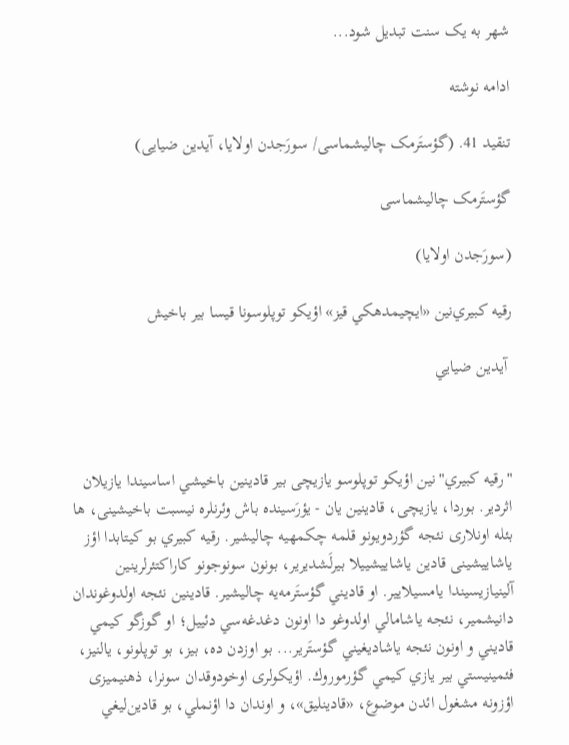شهر به یک سنت تبدیل شود...

ادامه نوشته

تنقید 41. (گؤستَرمک چالیشماسی/ سورَجدن اولایا، آیدین ضیایی)

گؤستَرمک چالیشماسی

(سورَجدن اولایا)

رقيه كبيري‌نين «ايچيمدهكي قيز» اؤیکو توپلوسونا قيسا بير باخيش

 آيدين ضيايي



"رقيه كبيري"نين اؤیکو توپلوسو یازیچی بیر قادينین باخيشي اساسیندا یازیلان اثردیر. بوردا، یازیچی، قادينين یان - یؤرَسینده باش وئرنلره نیسبت باخيشينی، ها بئله اونلاری نئجه گؤردويونو قلمه چکمهیه چالیشیر. رقيه كبيري بو کیتابدا اؤز ياشاییشینی قادين ياشاییشییلا بيرلَشديرير، بونون سونوجونو كاراكتئرلرينین آلینیازیسیندا يامسیلاییر. او قاديني گؤستَرمه‌یه چاليشير. قادينين نئجه اولدوغوندان دانيشمير، نئجه ياشامالي اولدوغو دا اونون دغدغه‌سي دئييل؛ او گوزگو كيمي قاديني و اونون نئجه ياشاديغيني گؤستَرير... بو اوزدن ده، بيز، بو توپلونو، یالنیز، فئمينيستي بیر يازي كيمي گؤرموروك. اؤیکولری اوخودوقدان سونرا، ذهنیمیزی اؤزونه مشغول ائدن موضوع، «قادينلیق»، و اوندان دا اؤنملي، بو قادين‌ليغي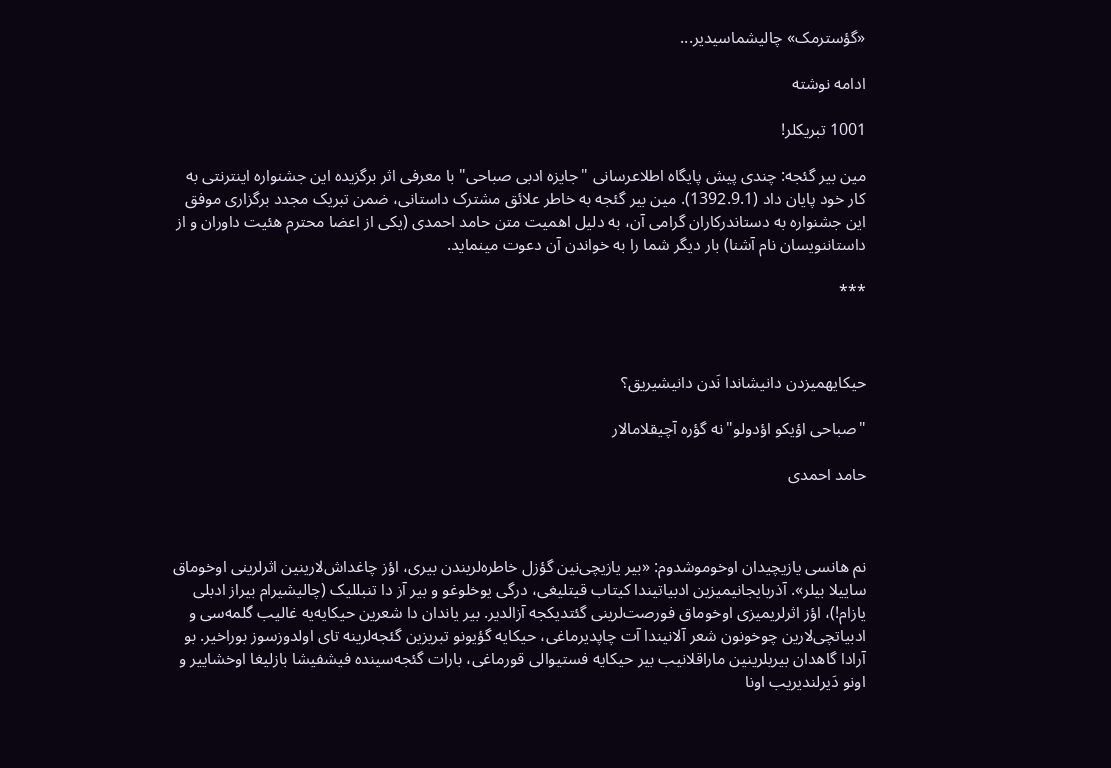«گؤسترمک» چالیشماسیدیر...

ادامه نوشته

1001 تبریکلر!

مین بیر گئجه: چندی پیش پایگاه اطلاعرسانی "جایزه ادبی صباحی" با معرفی اثر برگزیده این جشنواره اینترنتی به کار خود پایان داد (1392.9.1). مین بیر گئجه به خاطر علائق مشترک داستانی، ضمن تبریک مجدد برگزاری موفق این جشنواره به دستاندرکاران گرامی آن، به دلیل اهمیت متن حامد احمدی (یکی از اعضا محترم هئیت داوران و از داستاننویسان نام آشنا) بار دیگر شما را به خواندن آن دعوت مینماید.

***



حیکایهمیزدن دانیشاندا نَدن دانیشیریق؟

"صباحی اؤیکو اؤدولو"نه گؤره آچیقلامالار

حامد احمدی



نم هانسی یازیچیدان اوخوموشدوم: «بیر یازیچی‌نین گؤزل خاطره‌لریندن بیری، اؤز چاغداش‌لارینین اثرلرینی اوخوماق ساییلا بیلر». آذربایجانیمیزین ادبیاتیندا کیتاب قیتلیغی، درگی یوخلوغو و بیر آز دا تنبللیک (چالیشیرام بیراز ادبلی یازام!)، اؤز اثرلریمیزی اوخوماق فورصت‌لرینی گئتدیکجه آزالدیر. بیر یاندان دا شعرین حیکایه‌یه غالیب گلمه‌سی و ادبیاتچی‌لارین چوخونون شعر آلانیندا آت چاپدیرماغی، حیکایه گؤیونو تبریزین گئجه‌لرینه تای اولدوزسوز بوراخیر. بو آرادا گاهدان بیریلرینین ماراقلانیب بیر حیکایه فستیوالی قورماغی، بارات گئجه‌سینده فیشفیشا بازلیغا اوخشاییر و اونو دَیرلندیریب اونا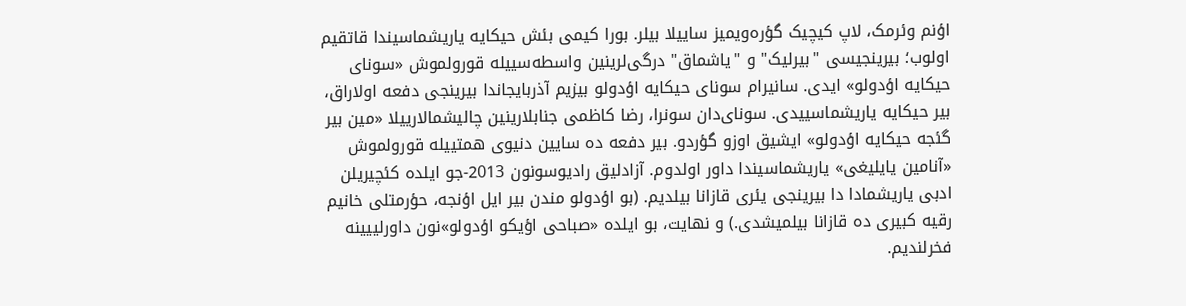اؤنم وئرمک، لاپ کیچیک گؤره‌ویمیز ساییلا بیلر. بورا کیمی بئش حیکایه یاریشماسیندا قاتقیم اولوب؛ بیرینجیسی "بیرلیک" و "یاشماق" درگی‌لرینین واسطه‌سییله قورولموش «سونای حیکایه اؤدولو» ایدی. سانیرام سونای حیکایه اؤدولو بیزیم آذربایجاندا بیرینجی دفعه اولاراق، بیر حیکایه یاریشماسییدی. سونای‌دان سونرا، رضا کاظمی جنابلارینین چالیشمالارییلا «مین بیر گئجه حیکایه اؤدولو» ایشیق اوزو گؤردو. بیر دفعه ده سایین دنیوی همتییله قورولموش «آنامین یایلیغی» یاریشماسیندا داور اولدوم. آزادلیق رادیوسونون 2013-جو ایلده کئچیریلن ادبی یاریشمادا دا بیرینجی یئری قازانا بیلدیم. (بو اؤدولو مندن بیر ایل اؤنجه، حؤرمتلی خانیم رقیه کبیری ده قازانا بیلمیشدی.) و نهایت، بو ایلده «صباحی اؤیکو اؤدولو»نون داورلییینه فخرلندیم.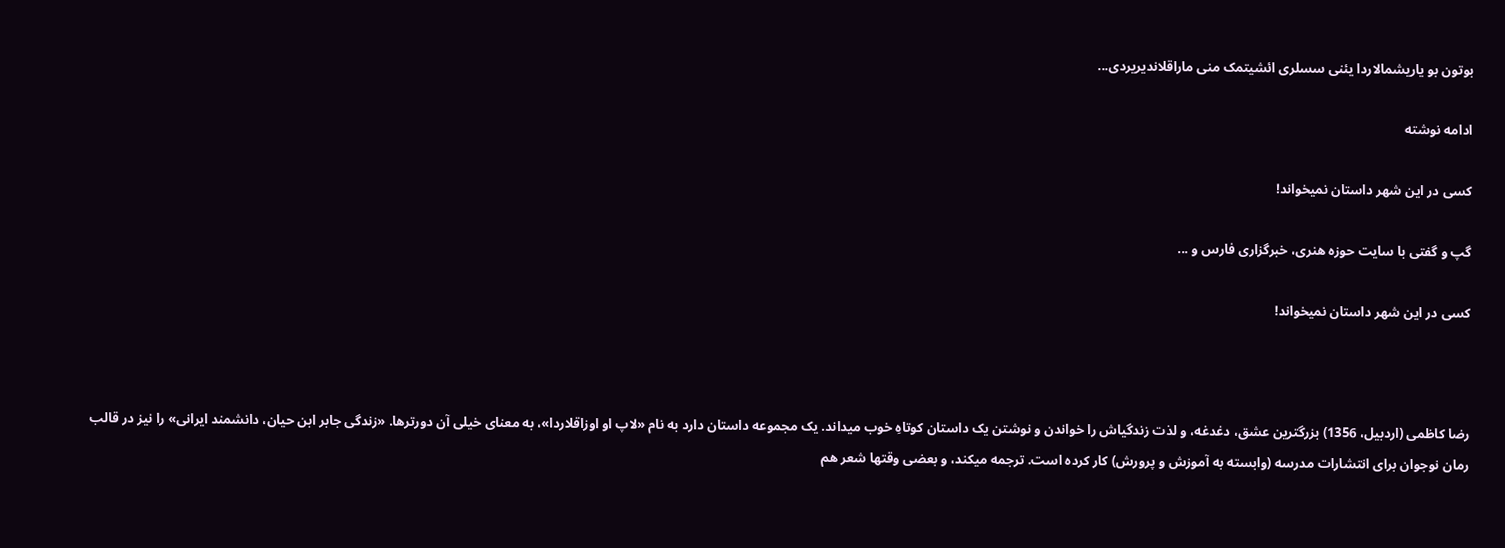بوتون بو یاریشمالاردا یئنی سسلری ائشیتمک منی ماراقلاندیریردی...

ادامه نوشته

کسی در این شهر داستان نمیخواند!

گپ و گفتی با سایت حوزه هنری، خبرگزاری فارس و ...

کسی در این شهر داستان نمیخواند!



رضا کاظمی (اردبیل، 1356) بزرگترین عشق، دغدغه، و لذت زندگیاش را خواندن و نوشتن یک داستان کوتاهِ خوب میداند. یک مجموعه داستان دارد به نام «لاپ او اوزاقلاردا»، به معنای خیلی آن دورترها. «زندگی جابر ابن حیان، دانشمند ایرانی» را نیز در قالب رمان نوجوان برای انتشارات مدرسه (وابسته به آموزش و پرورش) کار کرده است. ترجمه میکند، و بعضی وقتها شعر هم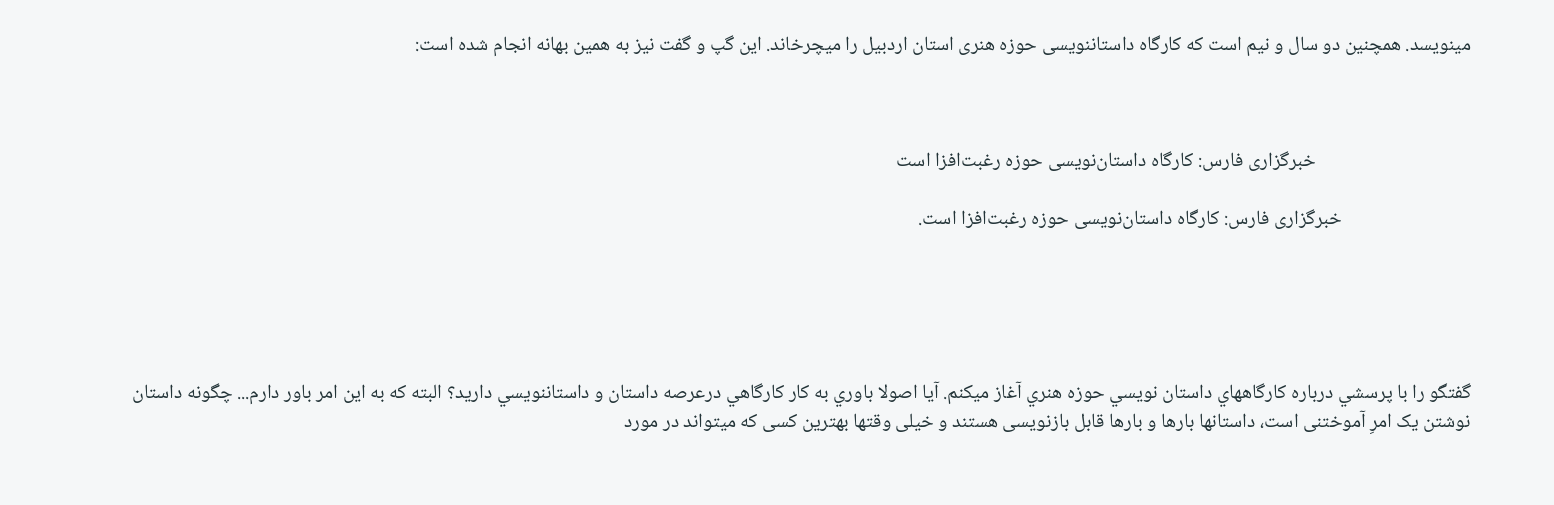مینویسد. همچنین دو سال و نیم است که کارگاه داستاننویسی حوزه هنری استان اردبیل را میچرخاند. این گپ و گفت نیز به همین بهانه انجام شده است:



                                   خبرگزاری فارس: کارگاه داستان‌نویسی حوزه رغبت‌افزا است

                             خبرگزاری فارس: کارگاه داستان‌نویسی حوزه رغبت‌افزا است.





گفتگو را با پرسشي درباره كارگاههاي داستان نويسي حوزه هنري آغاز ميكنم. آيا اصولا باوري به كار كارگاهي درعرصه داستان و داستاننويسي داريد؟ البته که به این امر باور دارم... چگونه داستان نوشتن یک امرِ آموختنی است، داستانها بارها و بارها قابل بازنویسی هستند و خیلی وقتها بهترین کسی که میتواند در مورد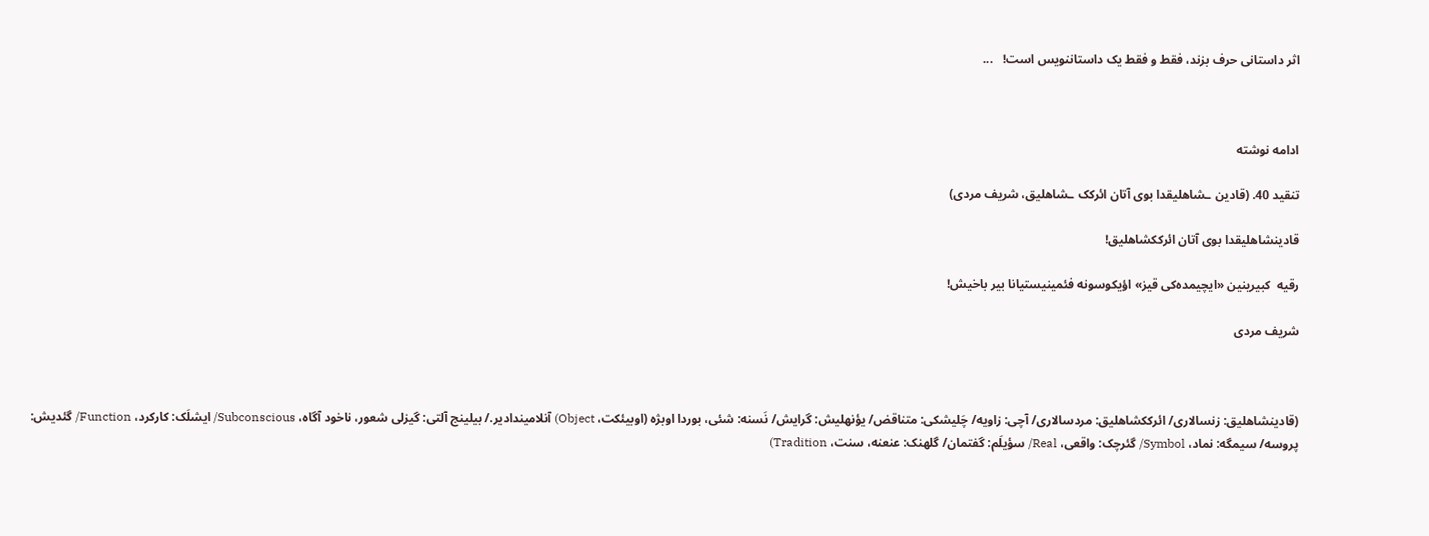اثر داستانی حرف بزند، فقط و فقط یک داستاننویس است!   ...



ادامه نوشته

تنقید 40. (قادین ـشاهلیقدا بوی آتان ائرکک ـشاهلیق، شریف مردی)

قادینشاهلیقدا بوی آتان ائرککشاهلیق!

رقیه  کبیرینین «ایچیمده‌کی قیز» اؤیکوسونه فئمینیستیانا بیر باخیش!

شریف مردی



(قادینشاهلیق: زنسالاری/ ائرککشاهلیق: مردسالاری/ آچی: زاویه/ چَلیشکی: متناقض/ یؤنهلیش: گرایش/ نَسنه: شئی، بوردا اوبژه (اوبیئکت، Object) آنلامیندادیر./ بیلینج آلتی: گیزلی شعور، ناخود آگاه، Subconscious/ ایشلَک: کارکرد، Function/ گئدیش: پروسه/ سیمگه: نماد، Symbol/ گئرچک: واقعی، Real/ سؤیلَم: گفتمان/ گلهنک: عنعنه، سنت، Tradition)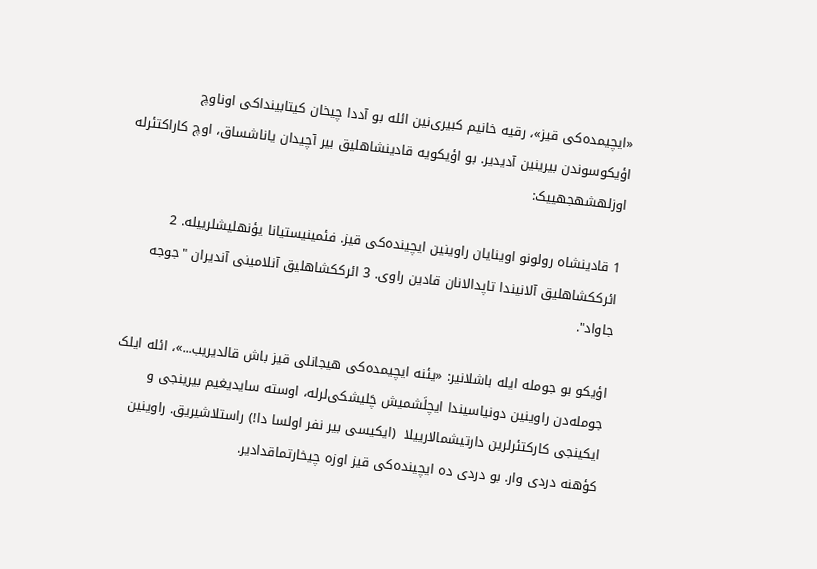«ایچیمده‌کی قیز»، رقیه خانیم کبیری‌نین ائله بو آددا چیخان کیتابینداکی اوناوچ اؤیکوسوندن بیرینین آدیدیر. بو اؤیکویه قادینشاهلیق بیر آچیدان یاناشساق، اوچ کاراکتئرله اوزلهشهجهییک:

1 قادینشاه رولونو اوینایان راوینین ایچینده‌کی قیز. فئمینیستیانا یؤنهلیشلرییله. 2  ائرککشاهلیق آلانیندا تاپدالانان قادین راوی. 3 ائرککشاهلیق آنلامینی آندیران "جوجه جاواد".

اؤیکو بو جومله ایله باشلانیر: «یئنه ایچیمده‌کی هیجانلی قیز باش قالدیریب...»، ائله ایلک جومله‌دن راوینین دونیاسیندا ایچلَشمیش چَلیشکی‌لرله، اوسته سایدیغیم بیرینجی و ایکینجی کارکتئرلرین دارتیشمالارییلا  (ایکیسی بیر نفر اولسا دا!) راستلاشیریق. راوینین کؤهنه دردی وار. بو دردی ده ایچینده‌کی قیز اوزه چیخارتماقدادیر.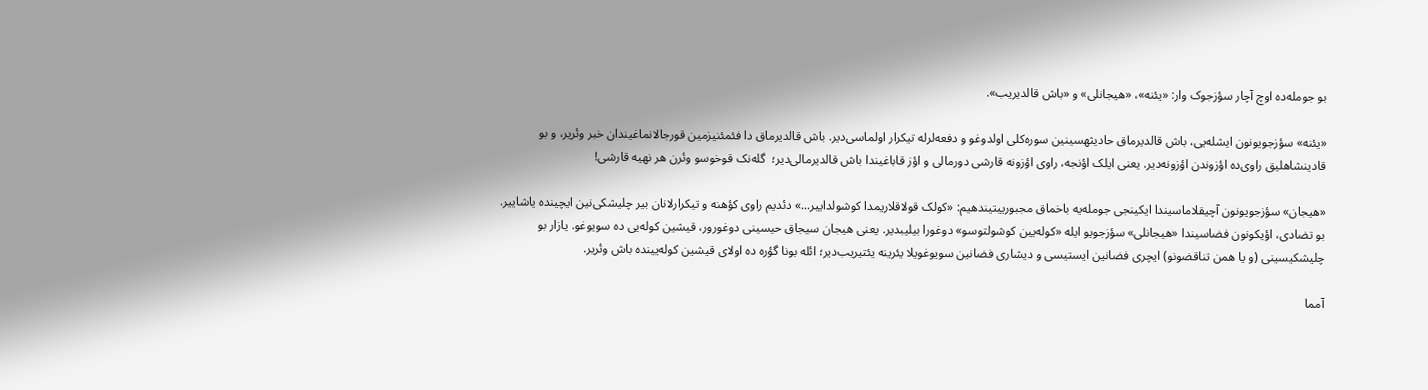بو جومله‌ده اوچ آچار سؤزجوک وار: «یئنه»، «هیجانلی» و «باش قالدیریب».

«یئنه» سؤزجویونون ایشله‌یی، باش قالدیرماق حادیثهسینین سوره‌کلی اولدوغو و دفعه‌لرله تیکرار اولماسی‌دیر. باش قالدیرماق دا فئمئنیزمین قورجالانماغیندان خبر وئریر، و بو قادینشاهلیق راوی‌ده اؤزوندن اؤزونه‌دیر. یعنی ایلک اؤنجه، راوی اؤزونه قارشی دورمالی و اؤز قاباغیندا باش قالدیرمالی‌دیر؛  گله‌نک قوخوسو وئرن هر نهیه قارشی!

«هیجان» سؤزجویونون آچیقلاماسیندا ایکینجی جومله‌یه باخماق مجبورییتیندهیم: «کولک قولاقلاریمدا کوشولداییر...» دئدیم راوی کؤهنه و تیکرارلانان بیر چلیشکی‌نین ایچینده یاشاییر. بو تضادی، اؤیکونون فضاسیندا «هیجانلی» سؤزجویو ایله «کوله‌یین کوشولتوسو» دوغورا بیلیبدیر. یعنی هیجان سیجاق حیسینی دوغورور، قیشین کوله‌یی ده سویوغو. یازار بو چلیشکیسینی (و یا همن تناقضونو) ایچری فضانین ایستیسی و دیشاری فضانین سویوغویلا یئرینه یئتیریب‌دیر؛ ائله بونا گؤره ده اولای قیشین کوله‌یینده باش وئریر.

آمما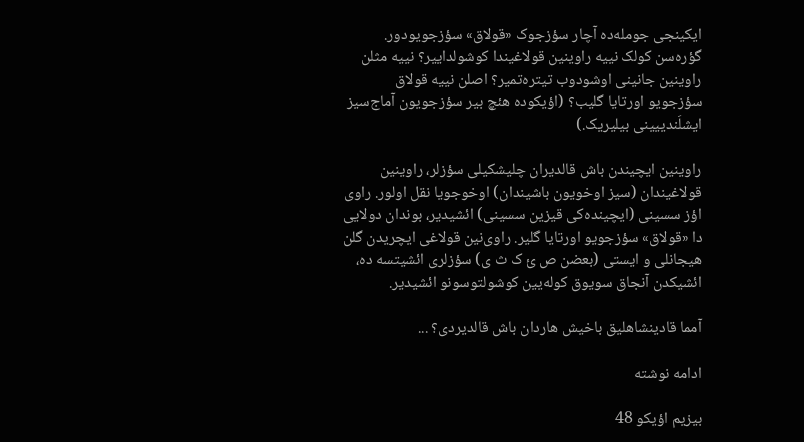ایکینجی جومله‌ده آچار سؤزجوک «قولاق» سؤزجویودور. گؤره‌سن کولک نییه راوینین قولاغیندا کوشولداییر؟ نییه مثلن راوینین جانینی اوشودوب تیتره‌تمیر؟ اصلن نییه قولاق سؤزجویو اورتایا گلیب؟ (اؤیکوده هئچ بیر سؤزجویون آماج‌سیز ایشلَندییینی بیلیریک.)

راوینین ایچیندن باش قالدیران چلیشکیلی سؤزلر، راوینین قولاغیندان (سیز اوخویون باشیندان) اوخوجویا نقل اولور. راوی اؤز سسینی (ایچینده‌کی قیزین سسینی) ائشیدیر، بوندان دولایی دا «قولاق» سؤزجویو اورتایا گلیر. راوی‌نین قولاغی ایچریدن گلن هیجانلی و ایستی (بعضن ص ئ ک ث ی) سؤزلری ائشیتسه ده، ائشیکدن آنجاق سویوق کوله‌یین کوشولتوسونو ائشیدیر.

آمما قادینشاهلیق باخیش هاردان باش قالدیردی؟ ...

ادامه نوشته

بیزیم اؤیکو 48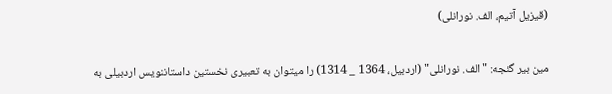(قیزیل آتیم، الف. نورانلی)

مین بیر گئجه: "الف. نورانلی" (اردبیل، 1364 _ 1314) را میتوان به تعبیری نخستین داستاننویس اردبیلی به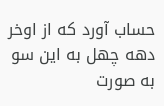حساب آورد که از اوخر دهه چهل به این سو به صورت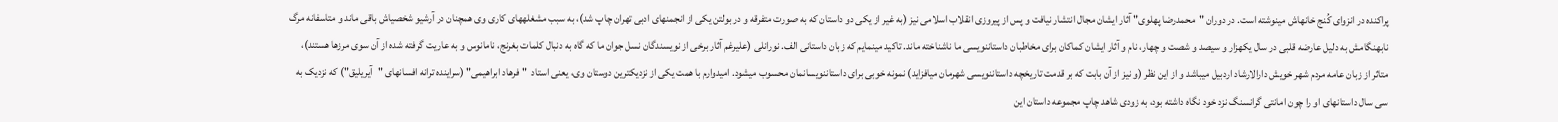پراکنده در انزوای کُنج خانهاش مینوشته است. در دوران "محمدرضا پهلوی" آثار ایشان مجال انتشار نیافت و پس از پیروزی انقلاب اسلامی نیز (به غیر از یکی دو داستان که به صورت متفرقه و در بولتن یکی از انجمنهای ادبی تهران چاپ شد)، به سبب مشغلههای کاری وی همچنان در آرشیو شخصیاش باقی ماند و متاسفانه مرگ نابهنگامش به دلیل عارضه قلبی در سال یکهزار و سیصد و شصت و چهار، نام و آثار ایشان کماکان برای مخاطبان داستاننویسی ما ناشناخته ماند. تاکید مینمایم که زبان داستانی الف. نورانلی (علیرغم آثار برخی از نویسندگان نسل جوان ما که گاه به دنبال کلمات بغرنج، نامانوس و به عاریت گرفته شده از آن سوی مرزها هستند)، متاثر از زبان عامه مردم شهر خویش دارالارشاد اردبیل میباشد و از این نظر (و نیز از آن بابت که بر قدمت تاریخچه داستاننویسی شهرمان میافزاید) نمونه خوبی برای داستاننویسانمان محسوب میشود. امیدوارم با همت یکی از نزدیکترین دوستان وی، یعنی استاد  "فرهاد ابراهیمی" (سراینده ترانه افسانهای "آیریلیق") که نزدیک به سی سال داستانهای او را چون امانتی گرانسنگ نزد خود نگاه داشته بود، به زودی شاهد چاپ مجموعه داستان این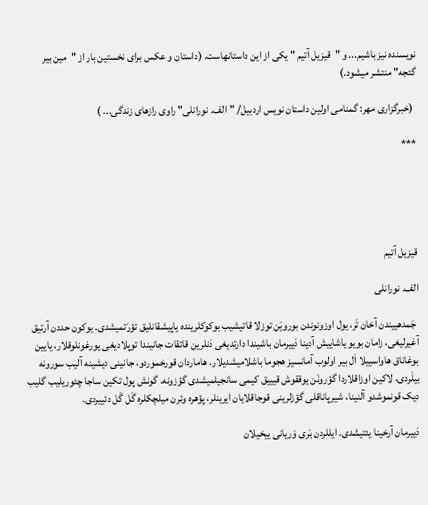نویسنده نیز باشیم... و "قیزیل آتیم " یکی از این داستانهاست. (داستان و عکس برای نخستین بار از "مین بیر گئجه" منتشر میشود.)

  (خبرگزاری مهر: گمنامی اولین داستان نویس اردبیل/ "الف. نورانلی" راوی رازهای زندگی... )

***





قیزیل آتیم

الف. نورانلی

 جَمدهییندن آخان تَر، یول اوزونوندن بورویَن توزلا قاتیشیب بوکوکلرینده یاپیشقانلیق تؤرَتمیشدی. یوکون حددن آرتیق آغیرلیغی، زامان بویو یاشاییش آدینا دَییرمان باشیندا دارتدیغی دَنلرین قاتقات جانیندا توپلادیغی یورغونلوقلار، یایین بوغاناق هاواسییلا اَل بیر اولوب آمانسیز هجوما باشلامیشدیلار. هاماردان قورخموردو، جانینی دیشینه آلیب سورونه بیلَردی، لاکین اوزاقلاردا گؤرونَن یوققوش قیییق کیمی سانجیلمیشدی گؤزونه. گونش پول تکین ساجا چئوریلیب گلیب دیک قونموشدو آلنینا، شیرپاناقلی گؤزلرینی قوجاقلایان ایرینلر، پؤهره وئرن میلچکلره گَل گَل دئییردی.

دَییرمان آرخینا یئتیشدی. ایللردن بَری وَریانی ییخیلان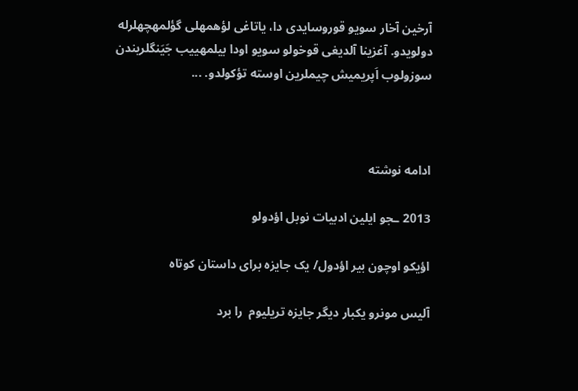آرخین آخار سویو قوروسایدی دا، یاتاغی لؤهمهلی گؤلمهچهلرله دولویدو. آغزینا آلدیغی قوخولو سویو اودا بیلمهییب جَیَنگلریندن سوزولوب اَپریمیش چیملرین اوسته تؤکولدو. ...



ادامه نوشته

2013 ـجو ایلین ادبیات نوبل اؤدولو

اؤیکو اوچون بیر اؤدول/ یک جایزه برای داستان کوتاه

آلیس مونرو یکبار دیگر جایزه تریلیوم  را برد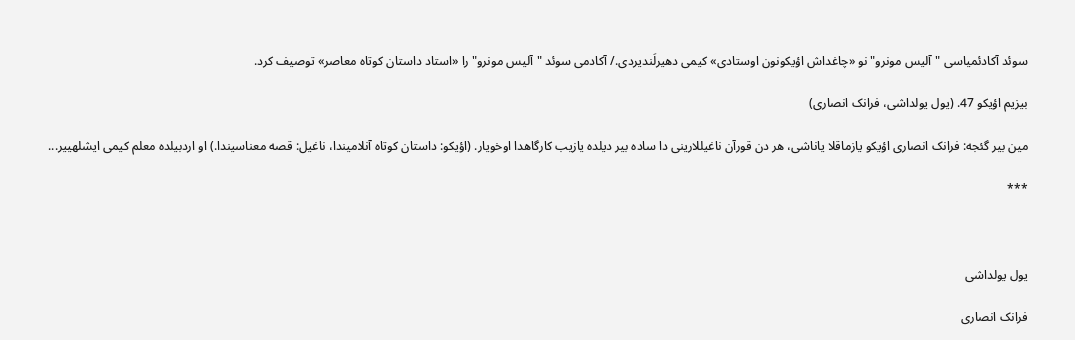سوئد آکادئمیاسی "آلیس مونرو"نو «چاغداش اؤیکونون اوستادی» کیمی دهیرلَندیردی./ آکادمی سوئد "آلیس مونرو" را «استاد داستان کوتاه معاصر» توصیف کرد.

بیزیم اؤیکو 47. (یول یولداشی، فرانک انصاری)

مین بیر گئجه: فرانک انصاری اؤیکو یازماقلا یاناشی، هر دن قورآن ناغیللارینی دا ساده بیر دیلده یازیب کارگاهدا اوخویار. (اؤیکو: داستان کوتاه آنلامیندا، ناغیل: قصه معناسیندا.) او اردبیلده معلم کیمی ایشلهییر...

***



یول یولداشی

فرانک انصاری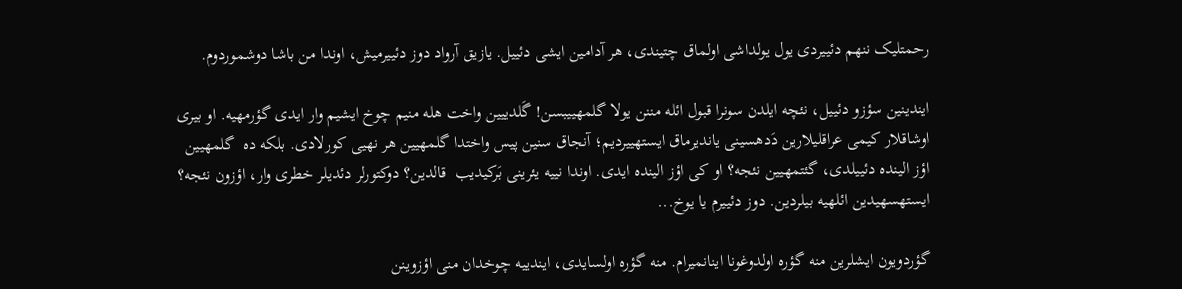رحمتلیک ننهم دئییردی یول یولداشی اولماق چتیندی، هر آدامین ایشی دئییل. یازیق آرواد دوز دئییرمیش، اوندا من باشا دوشموردوم.

ایندینین سؤزو دئییل، نئچه ایلدن سونرا قبول ائله مننن یولا گلمهییبسن! گَلدییین واخت هله منیم چوخ ایشیم وار ایدی گؤرمهیه. او بیری اوشاقلار کیمی عراقلیلارین دَدهسینی یاندیرماق ایستهییردیم؛ آنجاق سنین پیس واختدا گلمهیین هر نهیی کورلادی. بلکه ده  گلمهیین اؤز الینده دئییلدی، گئتمهیین نئجه؟ او کی اؤز الینده ایدی. اوندا نییه یئرینی بَرکیدیب  قالدین؟ دوکتورلر دئدیلر خطری وار، اؤزون نئجه؟ ایستهسهیدین ائلهیه بیلردین. دوز دئییرم یا یوخ...

گؤردویون ایشلرین منه گؤره اولدوغونا اینانمیرام. منه گؤره اولسایدی، ایندییه چوخدان منی اؤزوینن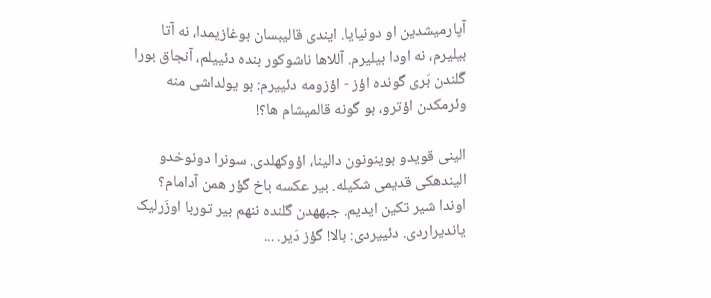آپارمیشدین او دونیایا. ایندی قالیبسان بوغازیمدا، نه آتا بیلیرم، نه اودا بیلیرم. آللاها ناشوکور بنده دئییلم، آنجاق بورا گَلندن بَری گونده اؤز - اؤزومه دئییرم: بو یولداشی منه وئرمکدن اؤترو، بو گونه قالمیشام ها؟!

الینی قویدو بوینونون دالینا، اؤوکهلدی. سونرا دونوخدو الیندهکی قدیمی شکیله. بیر عکسه باخ گؤر همن آدامام؟ اوندا شیر تکین ایدیم. جبههدن گلنده ننهم بیر توربا اوزَرلیک یاندیراردی. دئییردی: بالا! گؤز دَیر. ...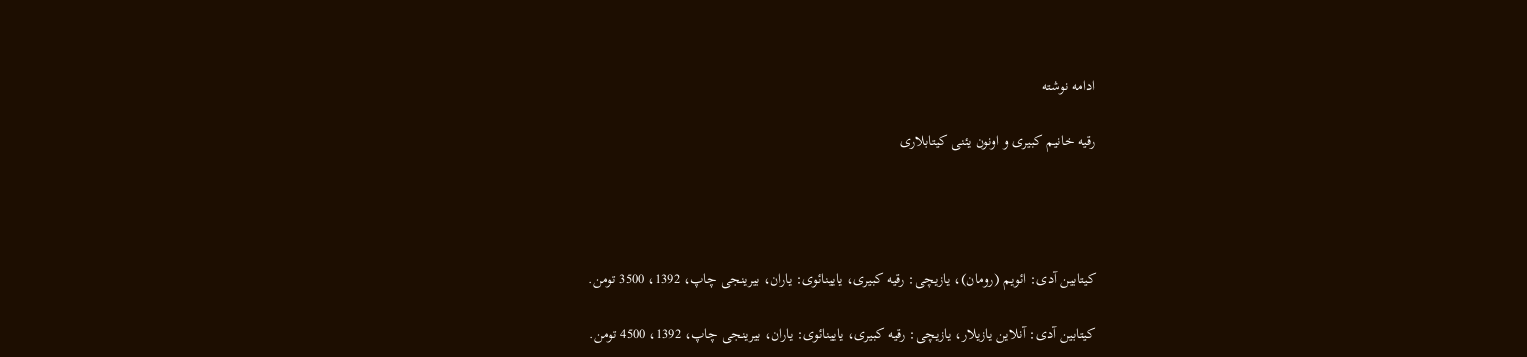ادامه نوشته

رقیه خانیم کبیری و اونون یئنی کیتابلاری




کیتابین آدی: ائویم (رومان)، یازیچی: رقیه کبیری، یایینائوی: یاران، بیرینجی چاپ، 1392، 3500 تومن.

کیتابین آدی: آنلاین یازیلار، یازیچی: رقیه کبیری، یایینائوی: یاران، بیرینجی چاپ، 1392، 4500 تومن.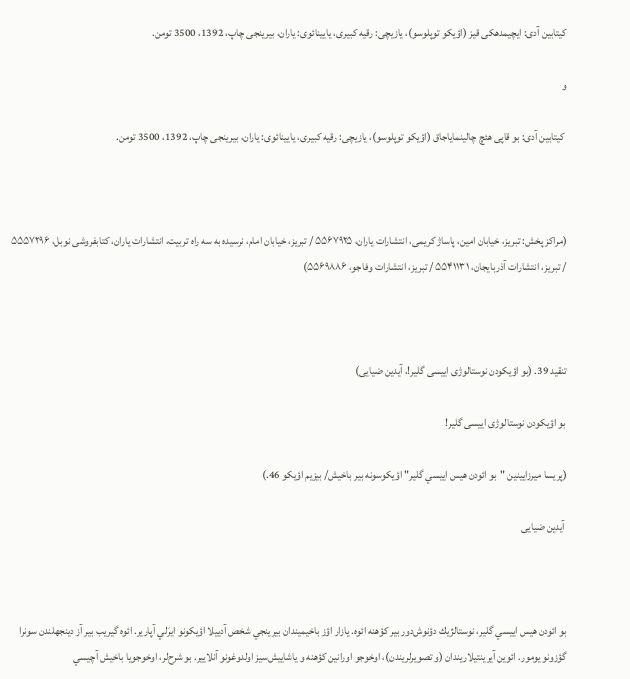کیتابین آدی: ایچیمدهکی قیز (اؤیکو توپلوسو)، یازیچی: رقیه کبیری، یایینائوی: یاران، بیرینجی چاپ، 1392، 3500 تومن.

و

 کیتابین آدی: بو قاپی هئچ چالینمایاجاق (اؤیکو توپلوسو)، یازیچی: رقیه کبیری، یایینائوی: یاران، بیرینجی چاپ، 1392، 3500 تومن.



(مراکز پخش: تبریز، خیابان امین، پاساژ کریمی، انتشارات یاران، ۵۵۶۷۹۲۵ / تبریز، خیابان امام، نرسیده به سه راه تربیت، انتشارات یاران، کتابفروشی نوبل، ۵۵۵۷۲۹۶ / تبریز، انتشارات آذربایجان، ۵۵۴۱۱۳۱ / تبریز، انتشارات وفاجو، ۵۵۶۹۸۸۶)



تنقید 39. (بو اؤیکودن نوستالوژی اییسی گلیر!، آیدین ضیایی)

بو اؤیکودن نوستالوژی اییسی گلیر!

(پریسا میرزایینین "بو ائودن هيس ايیسي گلير" اؤيكوسونه بیر باخیش/ بیزیم اؤیکو 46.)

 آیدین ضیایی



بو ائودن هيس ایيسي گلير، نوستالژيك دؤنوش‌دور بير كؤهنه ائوه. يازار اؤز باخيميندان بيرينجي شخص آديیلا اؤيكونو ايرَ‌لي آپاریر. ائوه گیریب بیر آز دینجهلندن سونرا گؤزونو يومور. ائوين آيرينتيلاريندان (و تصویرلریندن)، اوخوجو اورانین كؤهنه و ياشايیش‌سیز اولدوغونو آنلايير. بو شرح‌لر، اوخوجويا باخيش آچيسي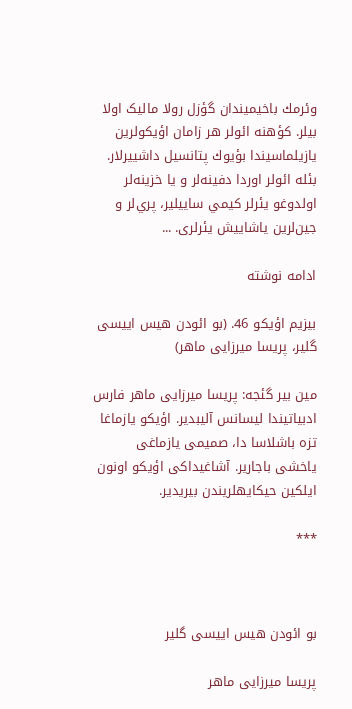وئرمك باخيميندان گؤزل رولا مالیک اولا بیلر. كؤهنه ائولر هر زامان اؤيكولرين يازیلماسیندا بؤيوك پتانسيل داشييرلار. بئله ائولر اوردا دفينه‌لر و یا خزينه‌لر اولدوغو يئرلر كيمي ساييلير، پري‌لر و جین‌لرين ياشاييش يئرلری. ...

ادامه نوشته

بیزیم اؤیکو 46. (بو ائودن هیس اییسی گلیر، پریسا میرزایی ماهر)

مین بیر گئجه: پریسا میرزایی ماهر فارس ادبیاتیندا لیسانس آلیبدیر. اؤیکو یازماغا تزه باشلاسا دا، صمیمی یازماغی یاخشی باجاریر. آشاغیداکی اؤیکو اونون ایلکین حیکایهلریندن بیریدیر.

***



بو ائودن هیس اییسی گلیر

پریسا میرزایی ماهر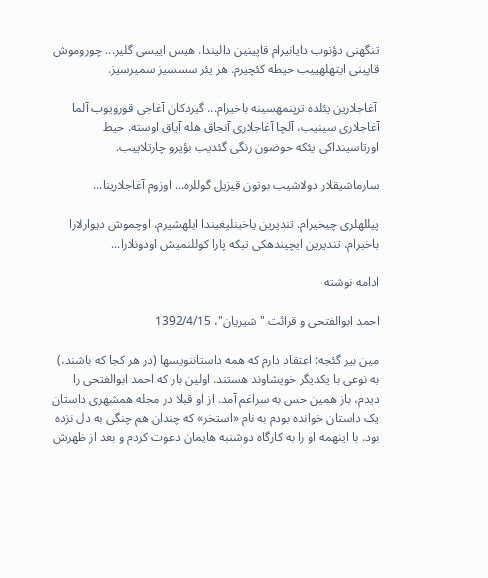تنگهنی دؤنوب دایانیرام قاپینین دالیندا. هیس اییسی گلیر... چوروموش قاپینی ایتهلهییب حیطه کئچیرم. هر یئر سسسیز سمیرسیز.

 آغاجلارین یئلده ترپنمهسینه باخیرام... گیردکان آغاجی قورویوب آلما آغاجلاری سینیب، آلچا آغاجلاری آنجاق هله آیاق اوسته. حیط اورتاسینداکی یئکه حوضون رنگی گئدیب بؤیرو چارتلاییب.

سارماشیقلار دولاشیب بوتون قیزیل گوللره... اوزوم آغاجلارینا...

پیللهلری چیخیرام. تندیرین یاخینلیغیندا ایلهشیرم، اوچموش دیوارلارا باخیرام، تندیرین ایچیندهکی تیکه پارا کوللنمیش اودونلارا...

ادامه نوشته

احمد ابوالفتحی و قرائت "شیریان"، 1392/4/15

مین بیر گئجه: اعتقاد دارم که همه داستاننویسها (در هر کجا که باشند،) به نوعی با یکدیگر خویشاوند هستند. اولین بار که احمد ابوالفتحی را دیدم، باز همین حس به سراغم آمد. از او قبلا در مجله همشهری داستان یک داستان خوانده بودم به نام «استخر» که چندان هم چنگی به دل نزده بود. با اینهمه او را به کارگاه دوشنبه هایمان دعوت کردم و بعد از ظهرش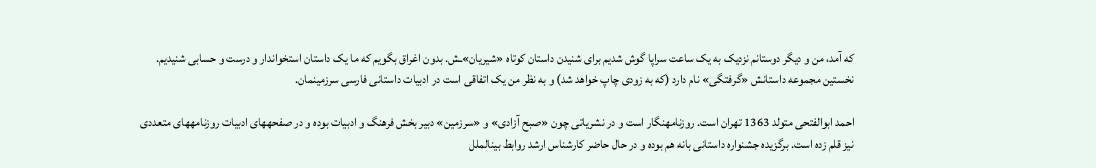که آمد، من و دیگر دوستانم نزدیک به یک ساعت سراپا گوش شدیم برای شنیدن داستان کوتاه «شیریان»ـش. بدون اغراق بگویم که ما یک داستان استخواندار و درست و حسابی شنیدیم. نخستین مجموعه داستانش «گرفتگی» نام دارد (که به زودی چاپ خواهد شد) و به نظر من یک اتفاقی است در ادبیات داستانی فارسی سرزمینمان.

احمد ابوالفتحی متولد 1363 تهران است. روزنامهنگار است و در نشریاتی چون «صبح آزادی» و «سرزمین» دبیر بخش فرهنگ و ادبیات بوده و در صفحههای ادبیات روزنامههای متعددی نیز قلم زده است. برگزیده جشنواره داستانی بانه هم بوده و در حال حاضر کارشناس ارشد روابط بینالملل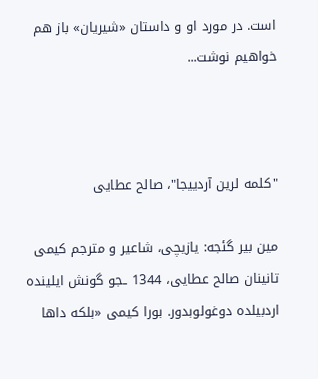است. در مورد او و داستان «شیریان» باز هم خواهیم نوشت...



"کلمه لرین آردییجا"، صالح عطایی

مین بیر گئجه: یازیچی، شاعیر و مترجم کیمی تانینان صالح عطایی، 1344 ـجو گونش ایلینده اردبیلده دوغولوبدور. بورا کیمی «بلکه داها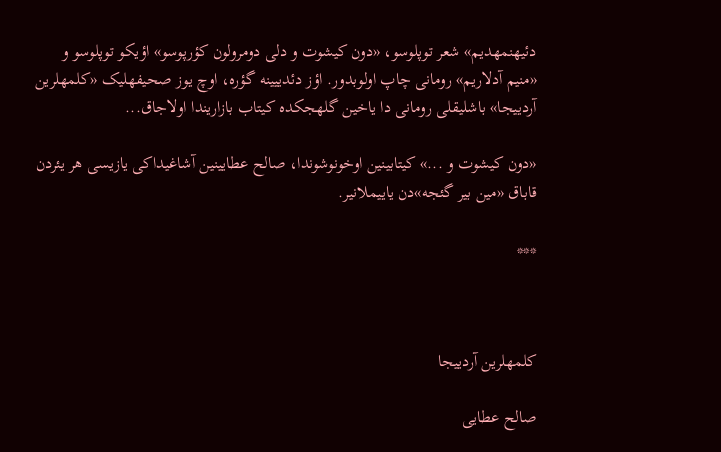دئیهنمهدیم» شعر توپلوسو، «دون کیشوت و دلی دومرولون کؤرپوسو» اؤیکو توپلوسو و «منیم آدلاریم» رومانی چاپ اولوبدور. اؤز دئدییینه گؤره، اوچ یوز صحیفهلیک «کلمهلرین آردییجا» باشلیقلی رومانی دا یاخین گلهجکده کیتاب بازاریندا اولاجاق...

«دون کیشوت و ...» کیتابینین اوخونوشوندا، صالح عطایینین آشاغیداکی یازیسی هر یئردن قاباق «مین بیر گئجه»دن یاییملانیر.

***



کلمهلرین آردییجا

صالح عطایی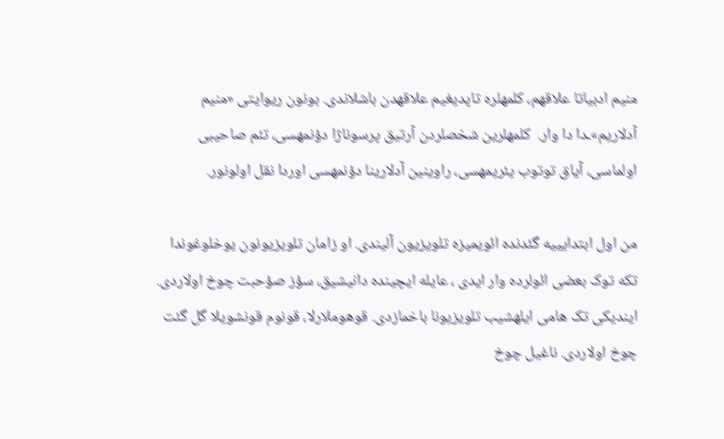منیم ادبیاتا علاقهم، کلمهلره تاپدیغیم علاقهدن باشلاندی. بونون ریوایتی «منیم آدلاریم»ـدا دا وار.  کلمهلرین شخصلردن آرتیق پرسوناژا دؤنمهسی، تئم صاحیبی اولماسی، آیاق توتوب یئریمهسی، راوینین آدلارینا دؤنمهسی اوردا نقل اولونور.

من اول ابتدایییه گئدنده ائویمیزه تلویزیون آلیندی. او زامان تلویزیونون یوخلوغوندا تکه توک بعضی ائولرده وار ایدی ، عایله ایچینده دانیشیق، سؤز صؤحبت چوخ اولاردی. ایندیکی تک هامی ایلهشیب تلویزیونا باخمازدی. قوهوملارلا، قونوم قونشویلا گل گئت چوخ اولاردی. ناغیل چوخ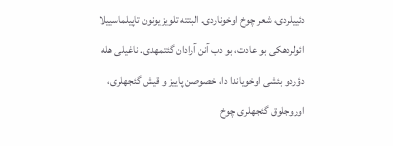دئییلردی، شعر چوخ اوخوناردی. البتته تلویزیونون تاپیلماسییلا ائولردهکی بو عادت، بو دب آنن آرادان گئتمهدی. ناغیلی هله دؤردو بئشی اوخویاندا دا، خصوصن پاییز و قیش گئجهلری، اوروجلوق گئجهلری چوخ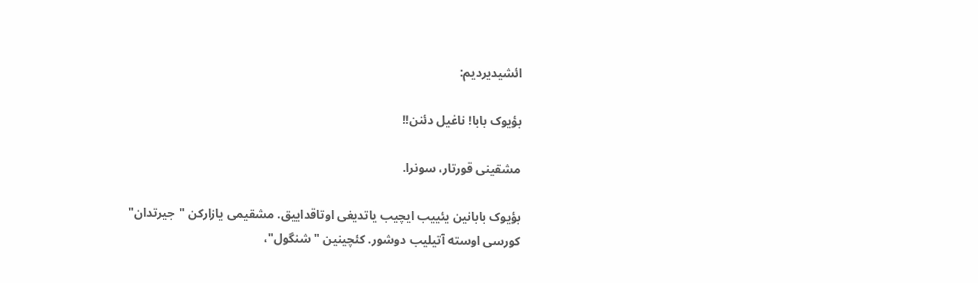ائشیدیردیم:

بؤیوک بابا! ناغیل دئنن!!

مشقینی قورتار، سونرا.

بؤیوک بابانین یئییب ایچیب یاتدیغی اوتاقداییق. مشقیمی یازارکن "جیرتدان" کورسی اوسته آتیلیب دوشور. کئچینین "شنگول"،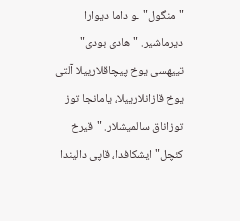"منگول"ـو داما دیوارا دیرماشیر. "هادی بودی" تییهسی یوخ پیچاقلارییلا آلتی یوخ قازانلارییلا، یامانجا توز توزاناق سالمیشلار. "قیرخ کئچل" ایشکافدا، قاپی دالیندا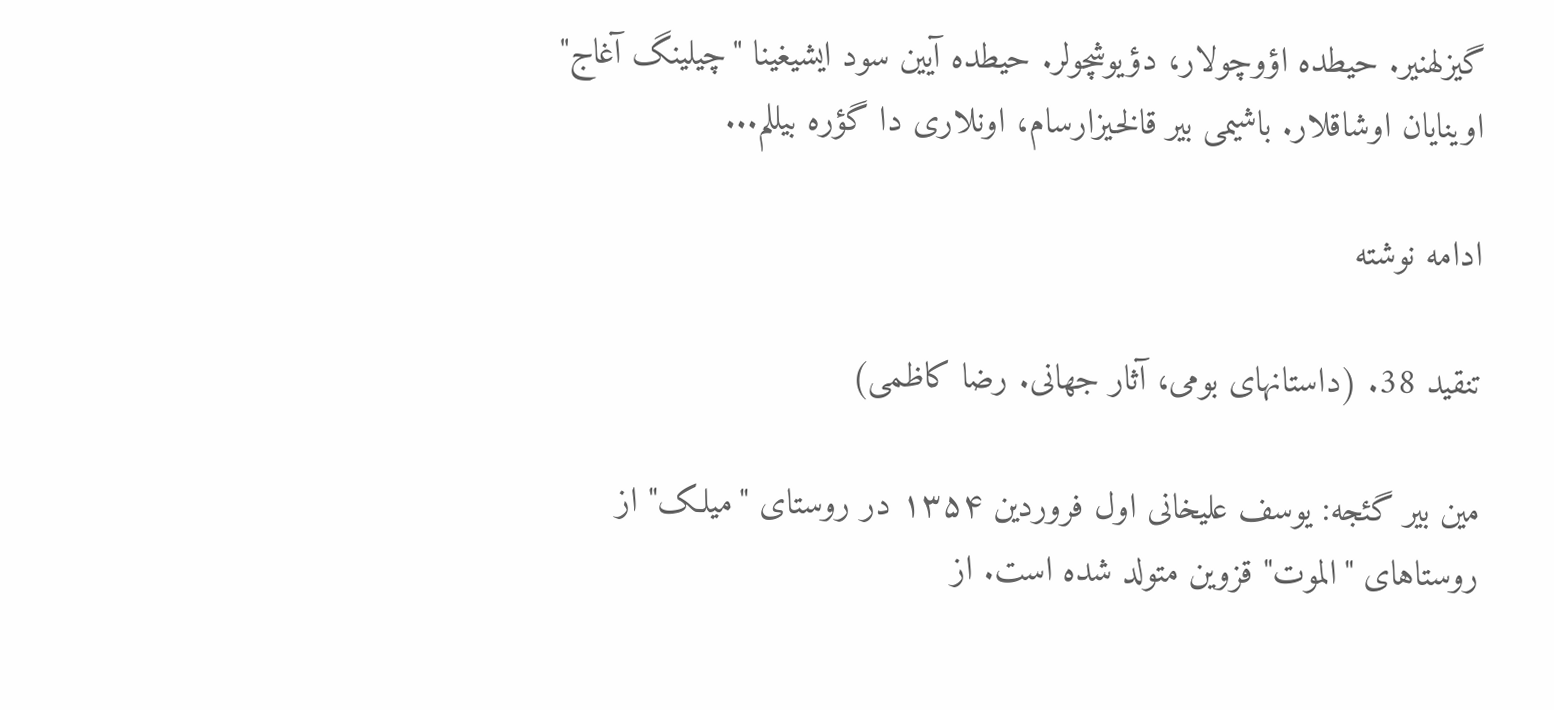گیزلهنیر. حیطده اؤوچولار، دؤیوشچولر. حیطده آیین سود ایشیغینا "چیلینگ آغاج" اوینایان اوشاقلار. باشیمی بیر قالخیزارسام، اونلاری دا گؤره بیللم...

ادامه نوشته

تنقید 38. (داستانهای بومی، آثار جهانی. رضا کاظمی)

مین بیر گئجه: یوسف علیخانی اول فروردین ۱۳۵۴ در روستای "میلک" از روستاهای "الموت" قزوین متولد شده است. از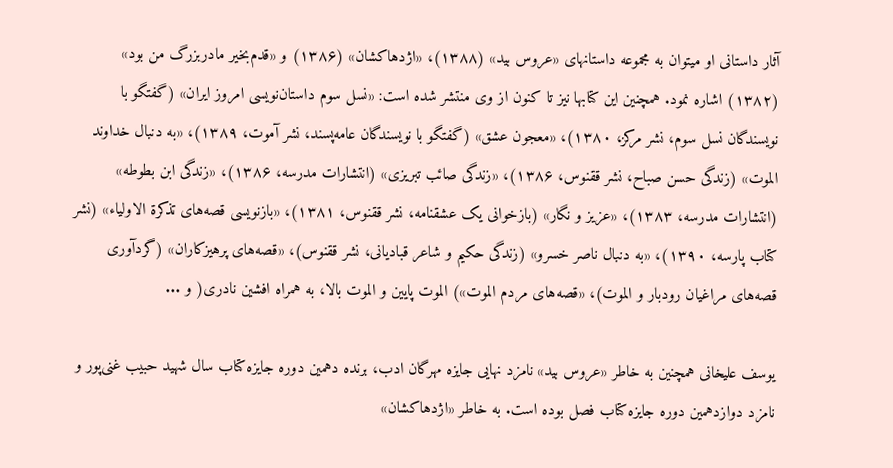آثار داستانی او میتوان به مجموعه داستانهای «عروس بید» (۱۳۸۸)، «اژدهاکشان» (۱۳۸۶) و «قدم‌بخیر مادربزرگ من بود» (۱۳۸۲) اشاره نمود. همچنین این کتابها نیز تا کنون از وی منتشر شده است: «نسل سوم داستان‌نویسی امروز ایران» (گفتگو با نویسندگان نسل سوم، نشر مرکز، ۱۳۸۰)، «معجون عشق» (گفتگو با نویسندگان عامه‌پسند، نشر آموت، ۱۳۸۹)، «به دنبال خداوند الموت» (زندگی حسن صباح، نشر ققنوس، ۱۳۸۶)، «زندگی صائب تبریزی» (انتشارات مدرسه، ۱۳۸۶)، «زندگی ابن بطوطه» (انتشارات مدرسه، ۱۳۸۳)، «عزیز و نگار» (بازخوانی یک عشقنامه، نشر ققنوس، ۱۳۸۱)، «بازنویسی قصه‌های تذکرة الاولیاء» (نشر کتاب پارسه، ۱۳۹۰)، «به دنبال ناصر خسرو» (زندگی حکیم و شاعر قبادیانی، نشر ققنوس)، «قصه‌های پرهیزکاران» (گردآوری قصه‌های مراغیان رودبار و الموت)، «قصه‌های مردم الموت») الموت پایین و الموت بالا، به همراه افشین نادری( و ...

یوسف علیخانی همچنین به خاطر «عروس بید» نامزد نهایی جایزه مهرگان ادب، برنده دهمین دوره جایزه کتاب سال شهید حبیب غنی‌پور و نامزد دوازدهمین دوره جایزه کتاب فصل بوده است. به خاطر «اژدهاکشان»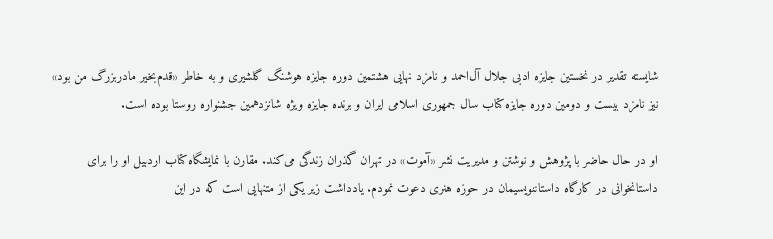شایسته تقدیر در نخستین جایزه ادبی جلال آل‌احمد و نامزد نهایی هشتمین دوره جایزه هوشنگ گلشیری و به خاطر «قدم‌بخیر مادربزرگ من بود» نیز نامزد بیست و دومین دوره جایزه کتاب سال جمهوری اسلامی ایران و برنده جایزه ویژه شانزدهمین جشنواره روستا بوده است.

او در حال حاضر با پژوهش و نوشتن و مدیریت نشر «آموت» در تهران گذران زندگی می‌کند. مقارن با نمایشگاه کتاب اردبیل او را برای داستانخوانی در کارگاه داستاننویسیمان در حوزه هنری دعوت نمودم. یادداشت زیر یکی از متنهایی است که در این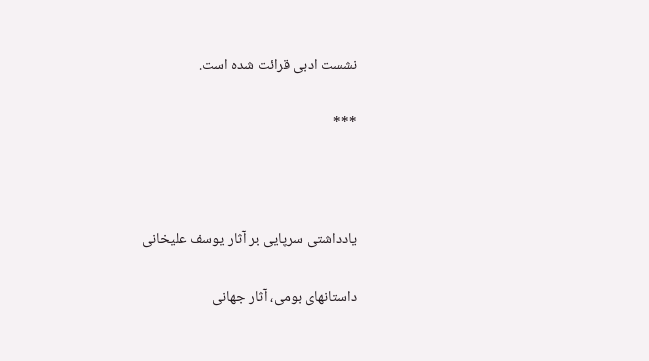نشست ادبی قرائت شده است.

***



یادداشتی سرپایی بر آثار یوسف علیخانی

داستانهای بومی، آثار جهانی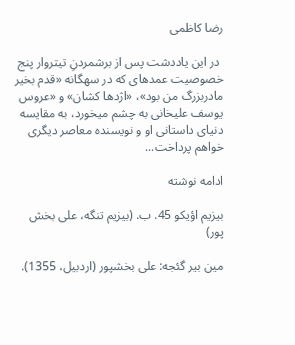رضا کاظمی

 در این یاددشت پس از برشمردنِ تیتروار پنج خصوصیت عمدهای که در سهگانه «قدم بخیر مادربزرگ من بود»، «اژدها کشان» و «عروس یوسف علیخانی به چشم میخورد، به مقایسه دنیای داستانی او و نویسنده معاصر دیگری خواهم پرداخت...

ادامه نوشته

بیزیم اؤیکو 45. ب. (بیزیم تنگه، علی بخش پور)

مین بیر گئجه: علی بخشپور (اردبیل، 1355).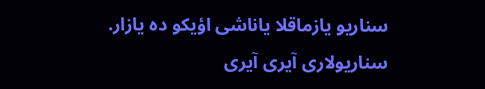سناریو یازماقلا یاناشی اؤیکو ده یازار. سناریولاری آیری آیری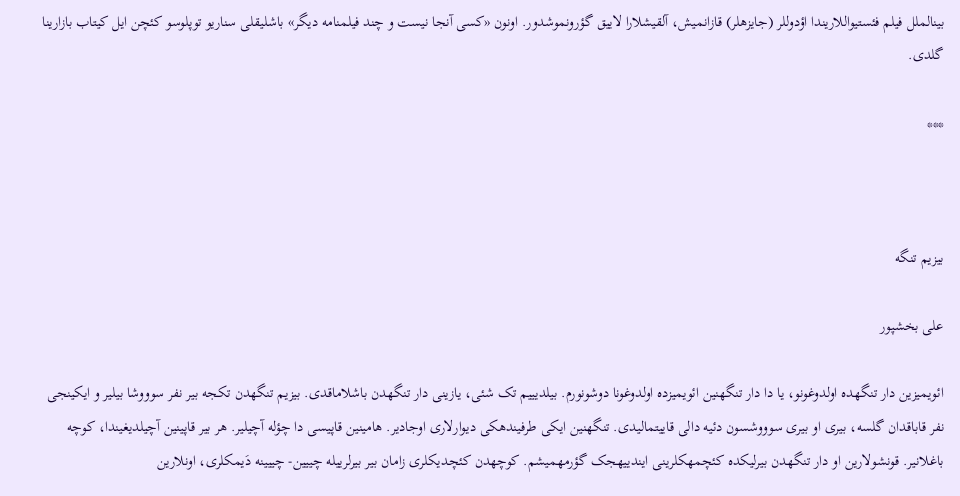بینالملل فیلم فئستیواللاریندا اؤدوللر (جایزهلر) قازانمیش، آلقیشلارا لاییق گؤرونموشدور. اونون «کسی آنجا نیست و چند فیلمنامه دیگر» باشلیقلی سناریو توپلوسو کئچن ایل کیتاب بازارینا گلدی.

***



بیزیم تنگه

علی بخشپور

ائویمیزین دار تنگهده اولدوغونو، یا دا دار تنگهنین ائویمیزده اولدوغونا دوشونورم. بیلدیییم تک شئی، یازینی دار تنگهدن باشلاماقدی. بیزیم تنگهدن تکجه بیر نفر سوووشا بیلیر و ایکینجی نفر قاباقدان گلسه، بیری او بیری سوووشسون دئیه دالی قاییتمالیدی. تنگهنین ایکی طرفیندهکی دیوارلاری اوجادیر. هامینین قاپیسی دا چؤله آچیلیر. هر بیر قاپینین آچیلدیغیندا، کوچه باغلانیر. قونشولارین او دار تنگهدن بیرلیکده کئچمهکلرینی ایندییهجک گؤرمهمیشم. کوچهدن کئچدیکلری زامان بیر بیرلرییله چییین- چییینه دَیمکلری، اونلارین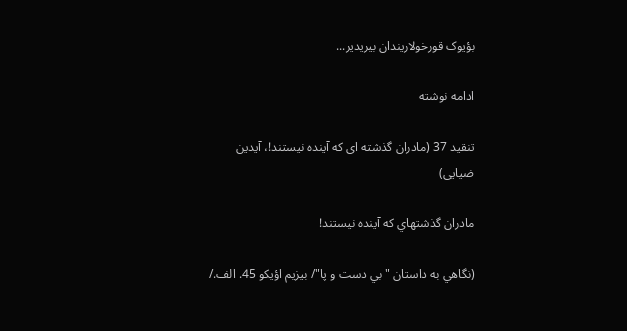بؤیوک قورخولاریندان بیریدیر...

ادامه نوشته

تنقید 37 (مادران گذشته ای که آینده نیستند!، آیدین ضیایی)

مادران گذشتهاي كه آينده نيستند!

(نگاهي به داستان "بي دست و پا"/ بیزیم اؤیکو 45. الف./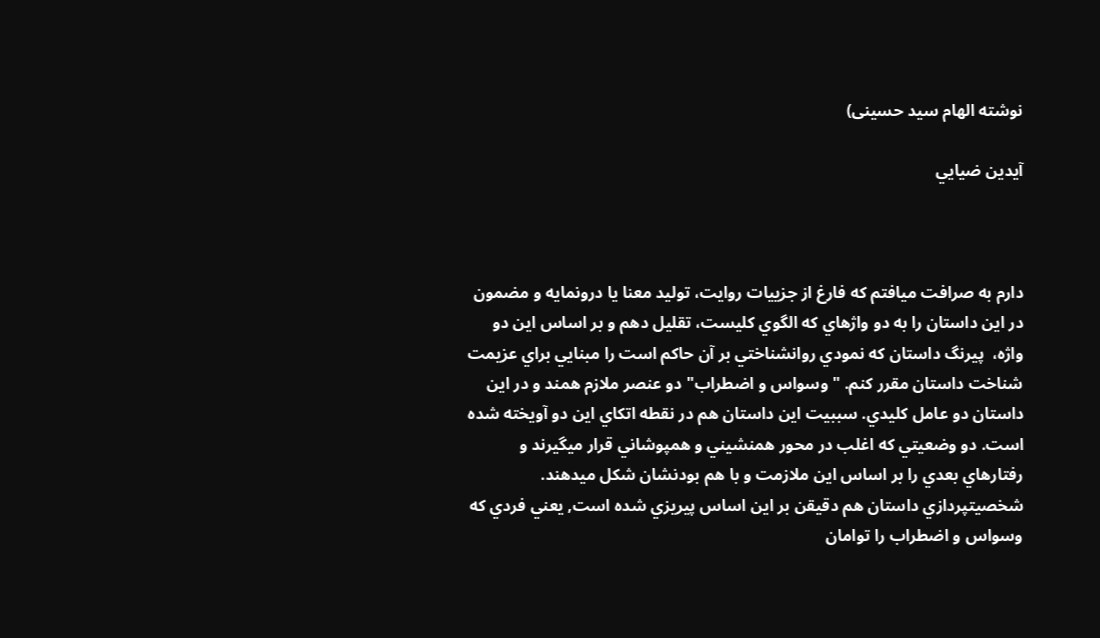نوشته الهام سید حسینی)

آيدين ضيايي



دارم به صرافت ميافتم كه فارغ از جزیيات روايت، توليد معنا يا درونمايه و مضمون در اين داستان را به دو واژهاي كه الگوي كليست، تقليل دهم و بر اساس اين دو واژه،  پيرنگ داستان كه نمودي روانشناختي بر آن حاكم است را مبنايي براي عزيمت شناخت داستان مقرر كنم. "وسواس و اضطراب" دو عنصر ملازم همند و در اين داستان دو عامل كليدي. سببيت اين داستان هم در نقطه اتكاي اين دو آويخته شده است. دو وضعيتي كه اغلب در محور همنشيني و همپوشاني قرار ميگيرند و رفتارهاي بعدي را بر اساس اين ملازمت و با هم بودنشان شكل ميدهند. شخصيتپردازي داستان هم دقيقن بر اين اساس پيريزي شده است, يعني فردي كه وسواس و اضطراب را توامان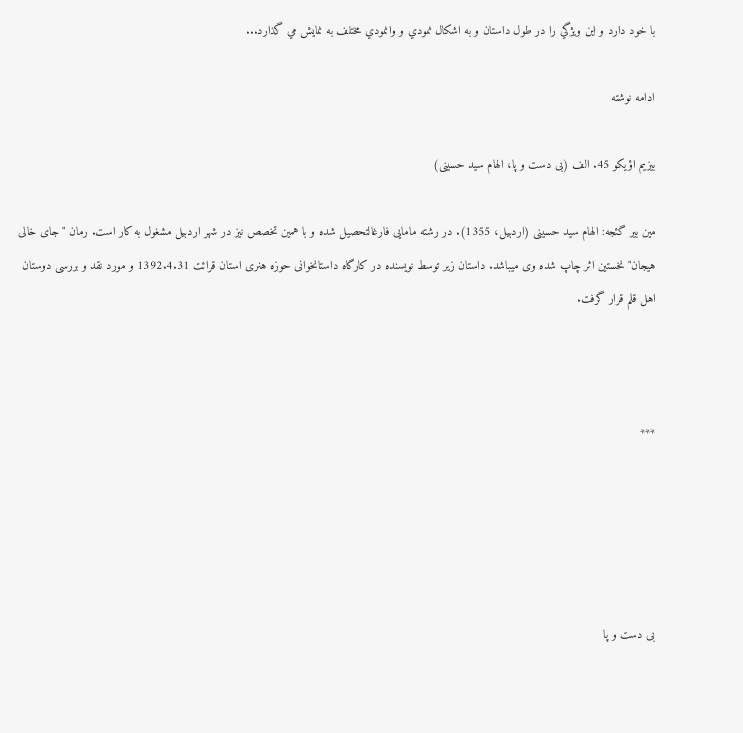با خود دارد و اين ويژگي را در طول داستان و به اشكال نمودي و وانمودي مختلف به نمايش مي گذارد...

ادامه نوشته

بیزیم اؤیکو 45. الف (بی دست و پا، الهام سید حسینی)

مین بیر گئجه: الهام سید حسینی (اردبیل، 1355). در رشته مامایی فارغالتحصیل شده و با همین تخصص نیز در شهر اردبیل مشغول به کار است. رمان "جای خالی هیجان" نخستین اثر چاپ شده وی میباشد. داستان زیر توسط نویسنده در کارگاه داستانخوانی حوزه هنری استان قرائت 1392.4.31 و مورد نقد و بررسی دوستان اهل قلم قرار گرفت.



***





بی دست و پا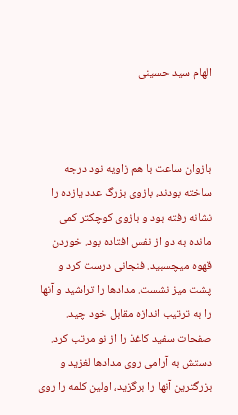الهام سید حسینی



بازوان ساعت با هم زاویه نود درجه ساخته بودند، بازوی بزرگ عدد یازده را نشانه رفته بود و بازوی کوچکتر کمی مانده به دو از نفس افتاده بود. خوردن قهوه میچسبید. فنجانی درست کرد و پشت میز نشست. مدادها را تراشید و آنها را به ترتیب اندازه مقابل خود چید. صفحات سفید کاغذ را از نو مرتب کرد. دستش به آرامی روی مدادها لغزید و بزرگترین آنها را برگزید، اولین کلمه را روی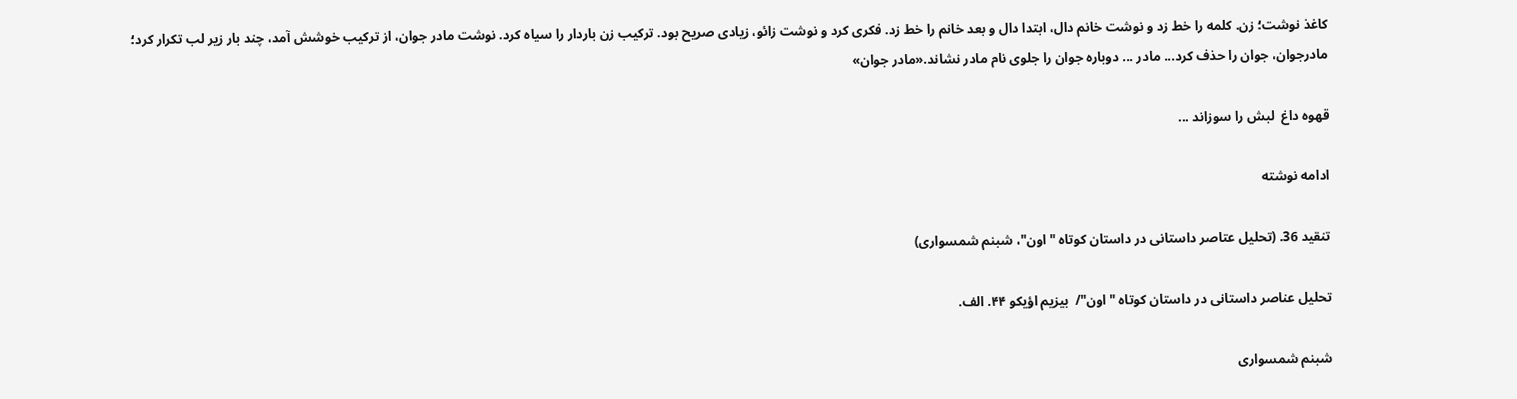کاغذ نوشت؛ زن. کلمه را خط زد و نوشت خانم دال، ابتدا دال و بعد خانم را خط زد. فکری کرد و نوشت زائو، زیادی صریح بود. ترکیب زن باردار را سیاه کرد. نوشت مادر جوان، از ترکیب خوشش آمد، چند بار زیر لب تکرار کرد؛ مادرجوان، جوان را حذف کرد... مادر ... دوباره جوان را جلوی نام مادر نشاند.«مادر جوان»

قهوه داغ  لبش را سوزاند ...

ادامه نوشته

تنقید 36. (تحلیل عتاصر داستانی در داستان کوتاه "اون"، شبنم شمسواری)

تحلیل عناصر داستانی در داستان کوتاه "اون"/  بیزیم اؤیکو ۴۴. الف.

شبنم شمسواری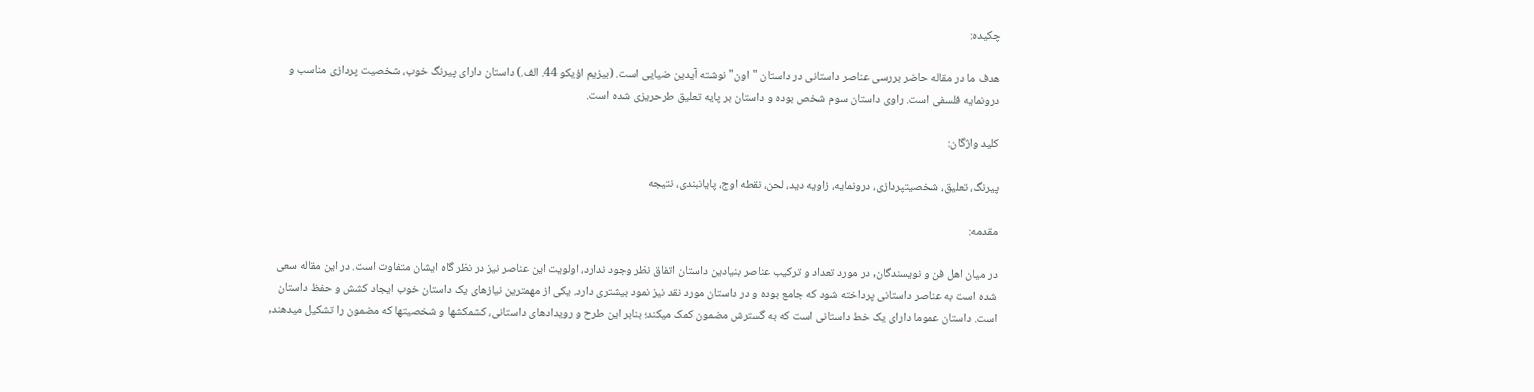چکیده:

هدف ما در مقاله حاضر بررسی عناصر داستانی در داستان "اون" نوشته آیدین ضیایی است. (بیزیم اؤیکو 44. الف.) داستان دارای پیرنگ خوب، شخصیت پردازی مناسب و درونمایه فلسفی است. راوی داستان سوم شخص بوده و داستان بر پایه تعلیق طرحریزی شده است.

کلید واژگان:

پیرنگ، تعلیق، شخصیتپردازی، درونمایه، زاویه دید، لحن، نقطه اوج، پایانبندی، نتیجه

مقدمه:

در میان اهل فن و نویسندگان, در مورد تعداد و ترکیب عناصر بنیادین داستان اتفاق نظر وجود ندارد، اولویت این عناصر نیز در نظر گاه ایشان متفاوت است. در این مقاله سعی شده است به عناصر داستانی پرداخته شود که جامع بوده و در داستان مورد نقد نیز نمود بیشتری دارد. یکی از مهمترین نیازهای یک داستان خوب ایجاد کشش و حفظ داستان است. داستان عموما دارای یک خط داستانی است که به گسترش مضمون کمک میکند؛ بنابر این طرح و رویدادهای داستانی، کشمکشها و شخصیتها که مضمون را تشکیل میدهند,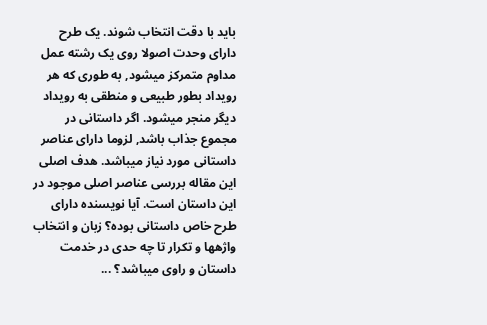باید با دقت انتخاب شوند. یک طرح دارای وحدت اصولا روی یک رشته عمل مداوم متمرکز میشود, به طوری که هر رویداد بطور طبیعی و منطقی به رویداد دیگر منجر میشود. اگر داستانی در مجموع جذاب باشد, لزوما دارای عناصر داستانی مورد نیاز میباشد. هدف اصلی این مقاله بررسی عناصر اصلی موجود در این داستان است. آیا نویسنده دارای طرح خاص داستانی بوده؟ زبان و انتخاب واژهها و تکرار تا چه حدی در خدمت داستان و راوی میباشد؟ ...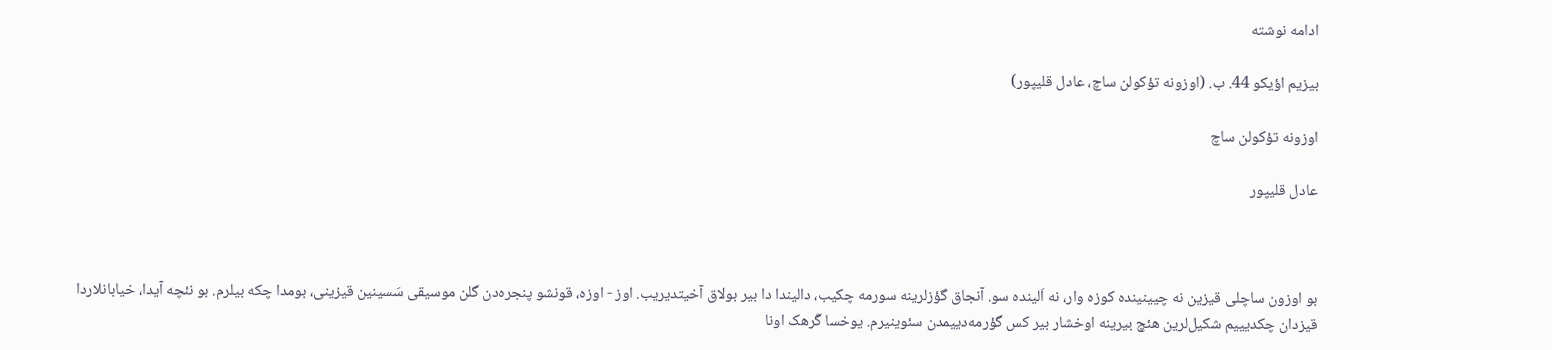ادامه نوشته

بیزیم اؤیکو 44. ب. (اوزونه تؤکولن ساچ، عادل قلیپور)

اوزونه تؤکولن ساچ

عادل قلیپور



بو اوزون ساچلی قیزین نه چیینینده کوزه وار، نه اَلینده سو. آنجاق گؤزلرینه سورمه چکیب، دالیندا دا بیر بولاق آخیتدیریب. اوز - اوزه، قونشو پنجره‌دن گلن موسیقی‌ سَسینین قیزینی، بومدا چکه بیلرم. بو نئچه آیدا، خیابانلاردا قیزدان چکدیییم شکیل‌لرین هئچ بیرینه اوخشار بیر کس گؤرمه‌دییمدن سئوینیرم. یوخسا گَرهک اونا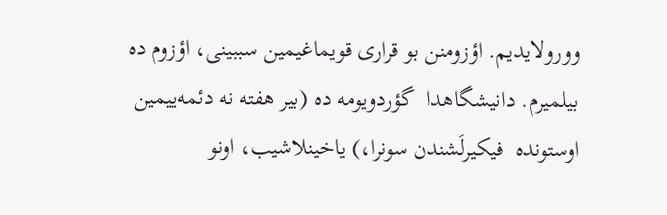وورولایدیم. اؤزومنن بو قراری قویماغیمین سببینی، اؤزوم ده بیلمیرم. دانیشگاهدا  گؤردویومه ده (بیر هفته نه دئمه‌ییمین اوستونده  فیکیرلَشندن سونرا،) یاخینلاشیب، اونو‌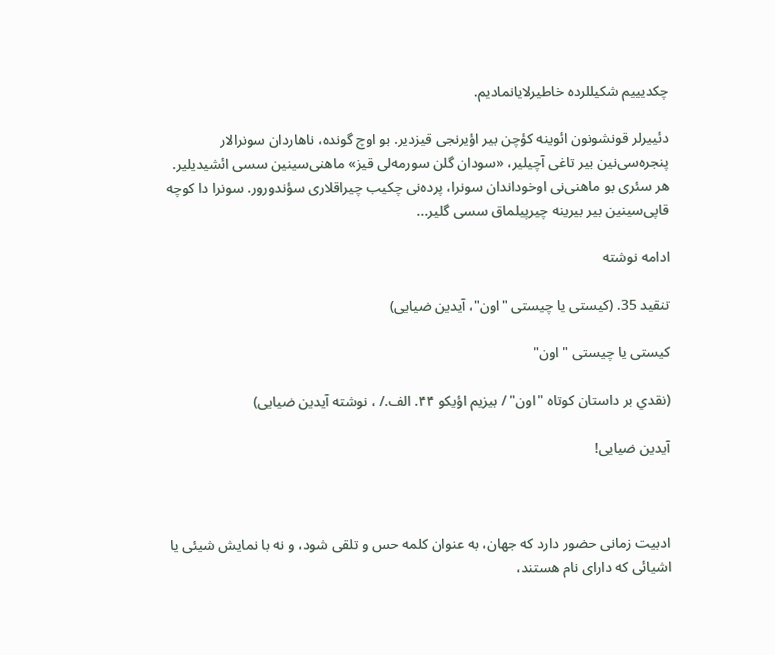چکدیییم شکیللرده خاطیرلایانمادیم.

دئییرلر قونشو‌نون ائوینه کؤچن بیر اؤیرنجی قیزدیر. بو اوچ گونده، ناهاردان سونرالار پنجره‌سی‌نین بیر تاغی آچیلیر، «سودان گلن سورمه‌لی قیز» ماهنی‌سینین سسی ائشیدیلیر. هر سئری بو ماهنی‌نی اوخوداندان سونرا، پرده‌نی چکیب چیراقلاری سؤندورور. سونرا دا کوچه قاپی‌سینین بیر بیرینه چیرپیلماق سسی گلیر...

ادامه نوشته

تنقید 35. (کیستی یا چیستی "اون"، آیدین ضیایی)

کیستی یا چیستی " اون"

(نقدي بر داستان کوتاه "اون" / بیزیم اؤیکو ۴۴. الف./ ، نوشته آیدین ضیایی)

آیدین ضیایی!



ادبیت زمانی حضور دارد که جهان، به عنوان کلمه حس و تلقی شود، و نه با نمایش شیئی یا اشیائی که دارای نام هستند،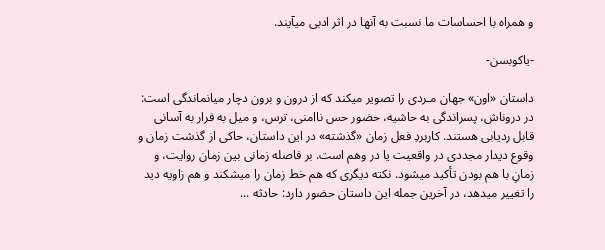و همراه با احساسات ما نسبت به آنها در اثر ادبی میآیند.

-یاکوبسن-

داستان «اون» جهان مـردی را تصویر میکند که از درون و برون دچار میانماندگی است: در دروناش، پسراندگی به حاشیه، حضور حس ناامنی، ترس، و میل به فرار به آسانی قابل ردیابی هستند. کاربردِ فعل زمان «گذشته» در این داستان، حاکی از گذشت زمان و وقوع دیدار مجددی در واقعیت یا در وهم است. بر فاصله زمانی بین زمان روایت، و زمانِ با هم بودن تأکید میشود. نکته دیگری که هم خط زمان را میشکند و هم زاویه دید را تغییر میدهد، در آخرین جمله این داستان حضور دارد: حادثه ...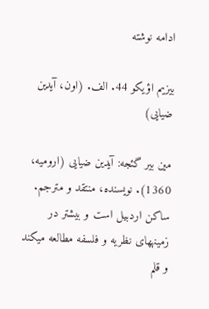ادامه نوشته

بیزیم اؤیکو 44. الف. (اون، آیدین ضیایی)

مین بیر گئجه: آیدین ضیایی (ارومیه، 1360). نویسنده، منتقد و مترجم. ساکن اردبیل است و بیشتر در زمینههای نظریه و فلسفه مطالعه میکند و قلم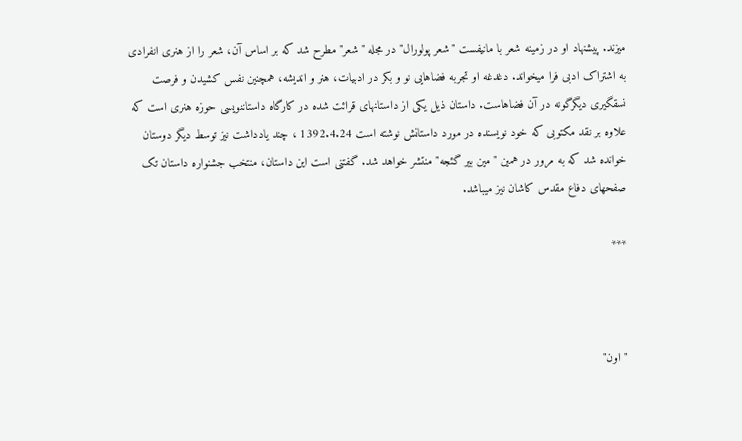میزند. پیشنهاد او در زمینه شعر با مانیفست "شعر پولورال" در مجله "شعر" مطرح شد که بر اساس آن، شعر را از هنری انفرادی به اشتراک ادبی فرا میخواند. دغدغه او تجربه فضاهایی نو و بکر در ادبیات، هنر و اندیشه، همچنین نفس کشیدن و فرصت نسقگیری دیگرگونه در آن فضاهاست. داستان ذیل یکی از داستانهای قرائت شده در کارگاه داستاننویسی حوزه هنری است که علاوه بر نقد مکتوبی که خود نویسنده در مورد داستانش نوشته است 1392.4.24 ، چند یادداشت نیز توسط دیگر دوستان خوانده شد که به مرور در همین "مین بیر گئجه" منتشر خواهد شد. گفتنی است این داستان، منتخب جشنواره داستان تک صفحهای دفاع مقدس کاشان نیز میباشد.

***



" اون"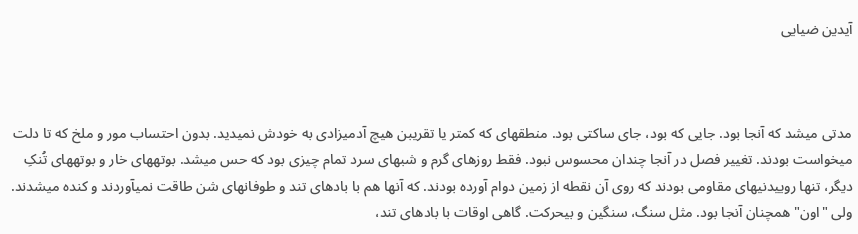آیدین ضیایی



مدتی میشد که آنجا بود. جایی که بود، جای ساکتی بود. منطقهای که کمتر یا تقریبن هیچ آدمیزادی به خودش نمیدید. بدون احتساب مور و ملخ که تا دلت میخواست بودند. تغییر فصل در آنجا چندان محسوس نبود. فقط روزهای گرم و شبهای سرد تمام چیزی بود که حس میشد. بوتههای خار و بوتههای تُنکِ دیگر، تنها روییدنیهای مقاومی بودند که روی آن نقطه از زمین دوام آورده بودند. که آنها هم با بادهای تند و طوفانهای شن طاقت نمیآوردند و کنده میشدند. ولی "اون" همچنان آنجا بود. مثل سنگ، سنگین و بیحرکت. گاهی اوقات با بادهای تند،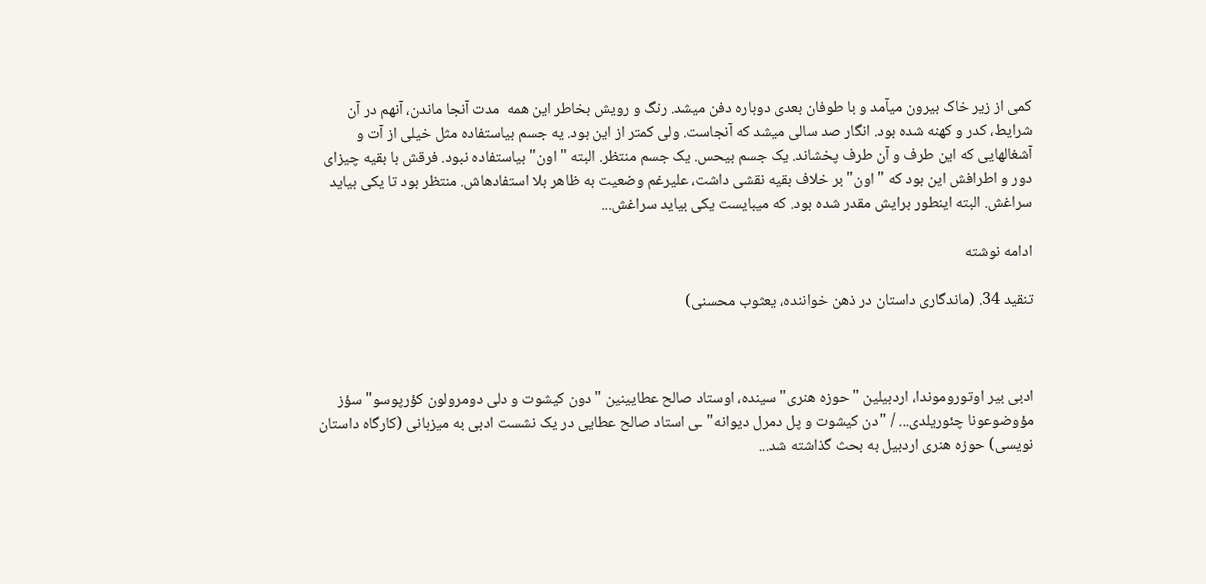کمی از زیر خاک بیرون میآمد و با طوفان بعدی دوباره دفن میشد. رنگ و رویش بخاطر این همه  مدت آنجا ماندن، آنهم در آن شرایط، کدر و کهنه شده بود. انگار صد سالی میشد که آنجاست. ولی کمتر از این بود. یه جسم بیاستفاده مثل خیلی از آت و آشغالهایی که این طرف و آن طرف پخشاند. یک جسم بیحس. یک جسم منتظر. البته "اون" بیاستفاده نبود. فرقش با بقیه چیزای دور و اطرافش این بود که "اون" بر خلاف بقیه نقشی داشت، علیرغم وضعیت به ظاهر بلا استفادهاش. منتظر بود تا یکی بیاید سراغش. البته اینطور برایش مقدر شده بود. که میبایست یکی بیاید سراغش...

ادامه نوشته

تنقید 34. (ماندگاری داستان در ذهن خواننده، یعثوب محسنی)



ادبی بیر اوتوروموندا، اردبیلین "حوزه هنری"سینده، اوستاد صالح عطایینین "دون کیشوت و دلی دومرولون کؤرپوسو" سؤز مؤوضوعونا چئوریلدی... / "دن کیشوت و پل دمرل دیوانه"ـی استاد صالح عطایی در یک نشست ادبی به میزبانی (کارگاه داستان نویسی) حوزه هنری اردبیل به بحث گذاشته شد...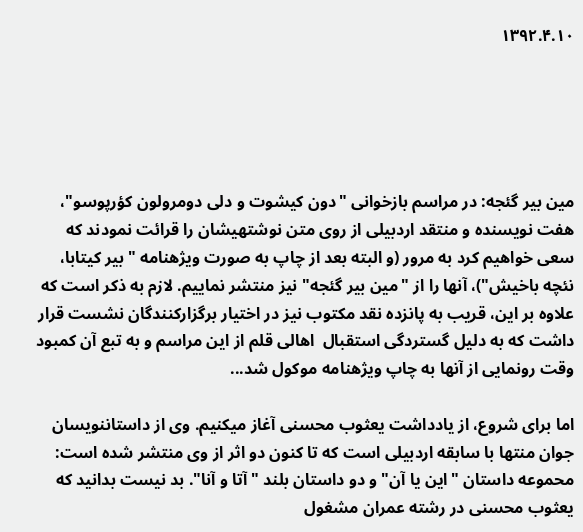۱۳۹۲.۴.۱۰





مین بیر گئجه: در مراسم بازخوانی "دون کیشوت و دلی دومرولون کؤرپوسو"، هفت نویسنده و منتقد اردبیلی از روی متن نوشتهیشان را قرائت نمودند که سعی خواهیم کرد به مرور (و البته بعد از چاپ به صورت ویژهنامه "بیر کیتابا، نئچه باخیش")، آنها را از "مین بیر گئجه" نیز منتشر نماییم. لازم به ذکر است که علاوه بر این، قریب به پانزده نقد مکتوب نیز در اختیار برگزارکنندگان نشست قرار داشت که به دلیل گستردگی استقبال  اهالی قلم از این مراسم و به تبع آن کمبود وقت رونمایی از آنها به چاپ ویژهنامه موکول شد...

اما برای شروع، از یادداشت یعثوب محسنی آغاز میکنیم. وی از داستاننویسان جوان منتها با سابقه اردبیلی است که تا کنون دو اثر از وی منتشر شده است: محموعه داستان "این یا آن" و دو داستان بلند "آتا و آنا". بد نیست بدانید که یعثوب محسنی در رشته عمران مشغول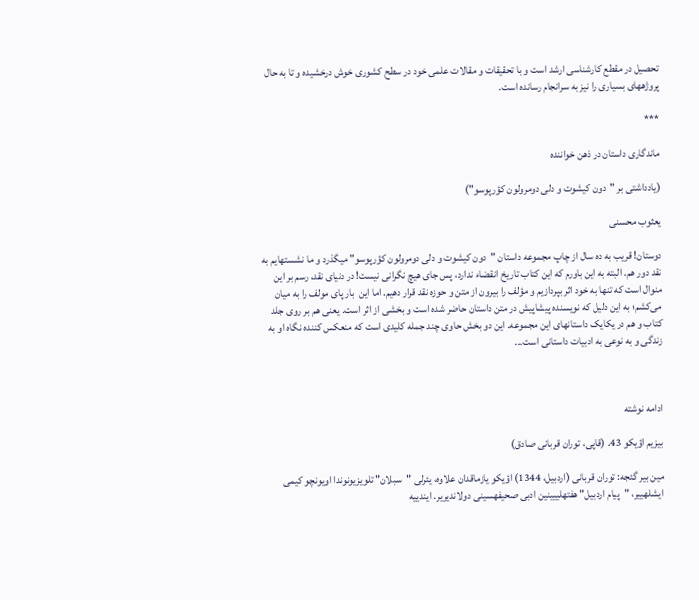تحصیل در مقطع کارشناسی ارشد است و با تحقیقات و مقالات علمی خود در سطح کشوری خوش درخشیده و تا به حال پروژههای بسیاری را نیز به سرانجام رسانده است.

***

ماندگاری داستان در ذهن خواننده

(یادداشتی بر "دون کیشوت و دلی دومرولون کؤرپوسو")

یعثوب محسنی

دوستان! قریب به ده سال از چاپ مجموعه داستان "دون کیشوت و دلی دومرولون کؤرپوسو" میگذرد و ما نشستهایم به نقد دور هم. البته به این باورم که این کتاب تاریخ انقضاء ندارد، پس جای هیچ نگرانی نیست! در دنیای نقد، رسم بر این منوال است که تنها به خود اثر بپردازیم و مؤلف را بیرون از متن و حوزه نقد قرار دهیم. اما این  بار پای مولف را به میان می‌کشم؛ به این دلیل ‌که نویسنده پیشاپیش در متن داستان حاضر شده است و بخشی از اثر است. یعنی هم بر روی جلد کتاب و هم در یکایک داستانهای این مجموعه. این دو بخش حاوی چند جمله کلیدی است که منعکس کننده نگاه او به زندگی و به نوعی به ادبیات داستانی است...



ادامه نوشته

بیزیم اؤیکو 43. (قاپی، توران قربانی صادق)

مين بير گئجه: توران قربانی (اردبیل، 1344) اؤیکو یازماقدان علاوه، یئرلی "سبلان" تلویزیونوندا اویونچو کیمی ایشلهییر، "پیام اردبیل" هفتهلییینین ادبی صحیفهسینی دولاندیریر. ایندییه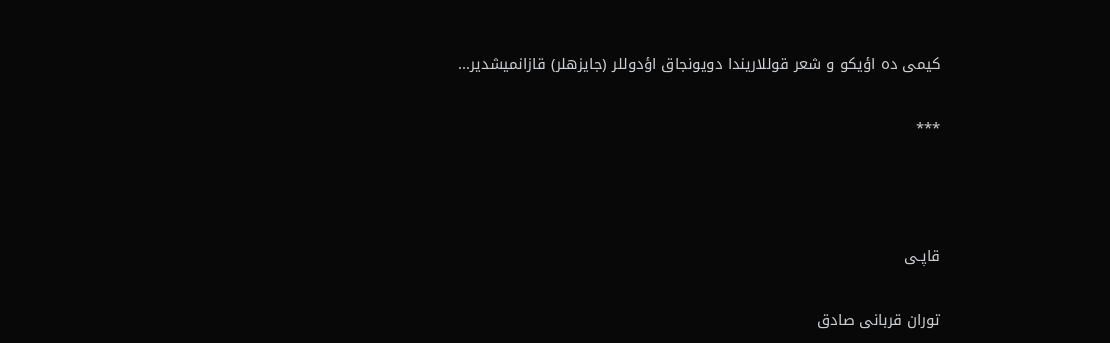کیمی ده اؤیکو و شعر قوللاریندا دویونجاق اؤدوللر (جایزهلر) قازانمیشدیر...

***



قاپـی

توران قربانی صادق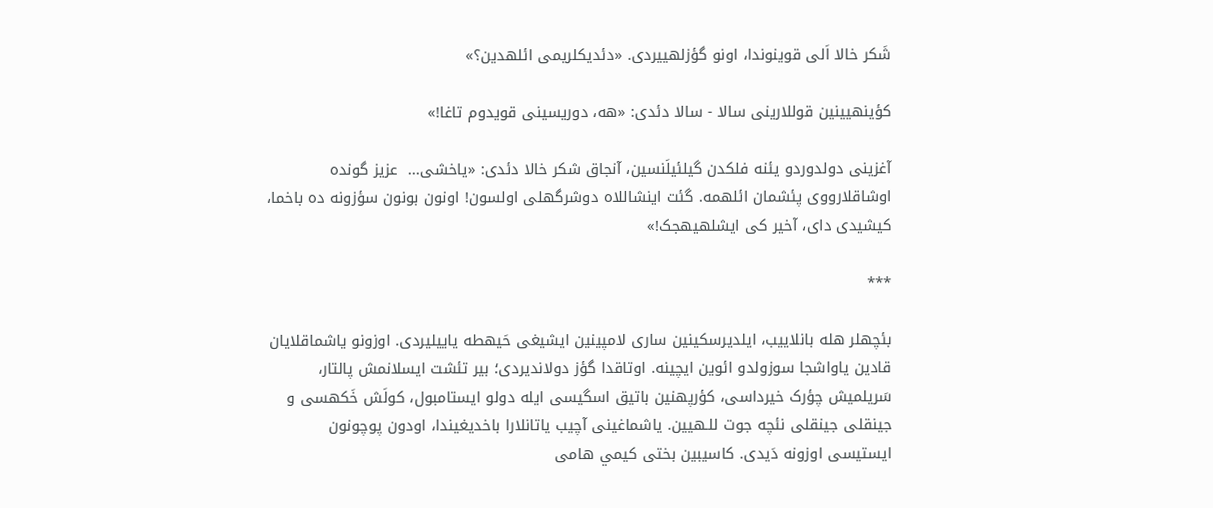شَکر خالا اَلی قوینوندا، اونو گؤزلهییردی. «دئدیکلریمی ائلهدین؟»

کؤینهیینین قوللارینی سالا - سالا دئدی: «هه، دوریسینی قویدوم تاغا!»

آغزینی دولدوردو یئنه فلکدن گیلئیلَنسین، آنجاق شکر خالا دئدی: «یاخشی...  عزیز گونده اوشاقلارووی پئشمان ائلهمه. گئت اینشاللاه دوشرگهلی اولسون! اونون بونون سؤزونه ده باخما، کیشیدی دای، آخیر کی ایشلهیهجک!»

***

بئچهلر هله بانلاییب، ایلدیرسکینین ساری لامپینین ایشیغی حَیهطه یاییلیردی. اوزونو یاشماقلایان قادین یاواشجا سوزولدو ائوین ایچینه. اوتاقدا گؤز دولاندیردی؛ بیر تئشت ایسلانمش پالتار، سَریلمیش چؤرک خیرداسی، کؤرپهنین باتیق اسگیسی ایله دولو ایستامبول، کولَش خَکهسی و جینقلی جینقلی نئچه جوت للـهیین. یاشماغینی آچیب یاتانلارا باخدیغیندا، اودون پوچونون ایستیسی اوزونه دَیدی. کاسیبین بختی كيمي هامی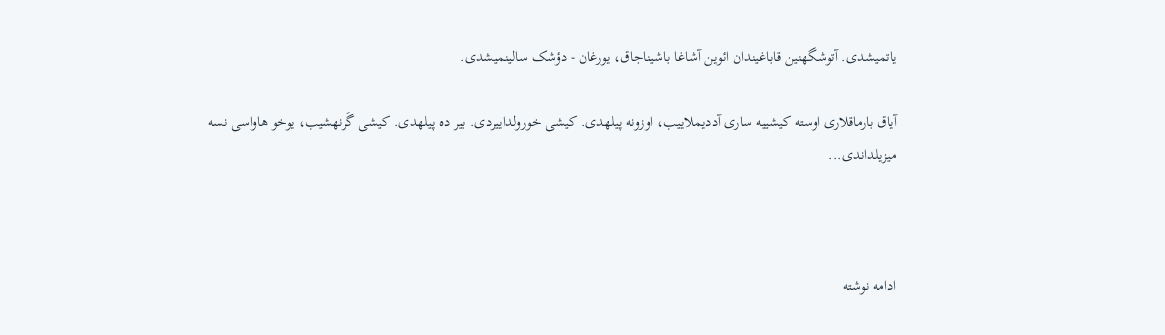یاتمیشدی. آتوشگهنین قاباغیندان ائوین آشاغا باشیناجاق، یورغان - دؤشک سالینمیشدی.

آیاق بارماقلاری اوسته کیشییه ساری آددیملاییب، اوزونه پیلهدی. کیشی خورولداییردی. بیر ده پیلهدی. کیشی گَرنهشیب، یوخو هاواسی نسه میزیلداندی...



ادامه نوشته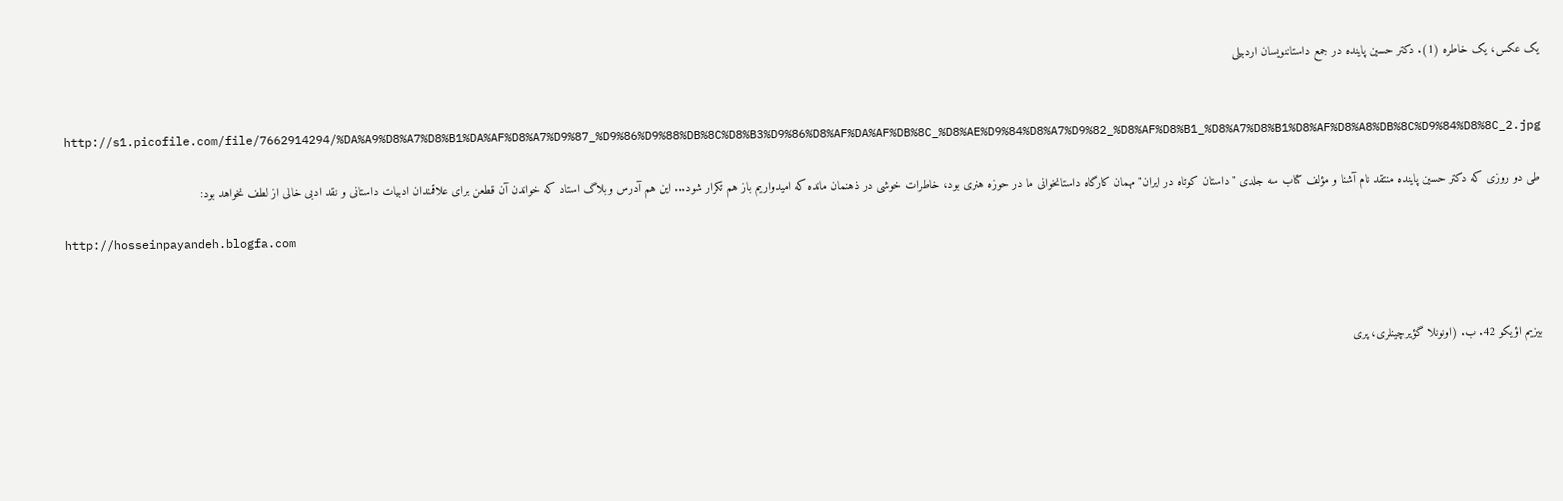یک عکس، یک خاطره (1). دکتر حسین پاینده در جمع داستاننویسان اردبیلی


http://s1.picofile.com/file/7662914294/%DA%A9%D8%A7%D8%B1%DA%AF%D8%A7%D9%87_%D9%86%D9%88%DB%8C%D8%B3%D9%86%D8%AF%DA%AF%DB%8C_%D8%AE%D9%84%D8%A7%D9%82_%D8%AF%D8%B1_%D8%A7%D8%B1%D8%AF%D8%A8%DB%8C%D9%84%D8%8C_2.jpg

طی دو روزی که دکتر حسین پاینده منتقد نام آشنا و مؤلف کتاب سه جلدی "داستان کوتاه در ایران" مهمان کارگاه داستانخوانی ما در حوزه هنری بود، خاطرات خوشی در ذهنمان مانده که امیدواریم باز هم تکرار شود... این هم آدرس وبلاگ استاد که خواندن آن قطعن برای علاقمندان ادبیات داستانی و نقد ادبی خالی از لطف نخواهد بود:

http://hosseinpayandeh.blogfa.com



بیزیم اؤیکو 42. ب. (اونونلا گؤیرچینلری، پری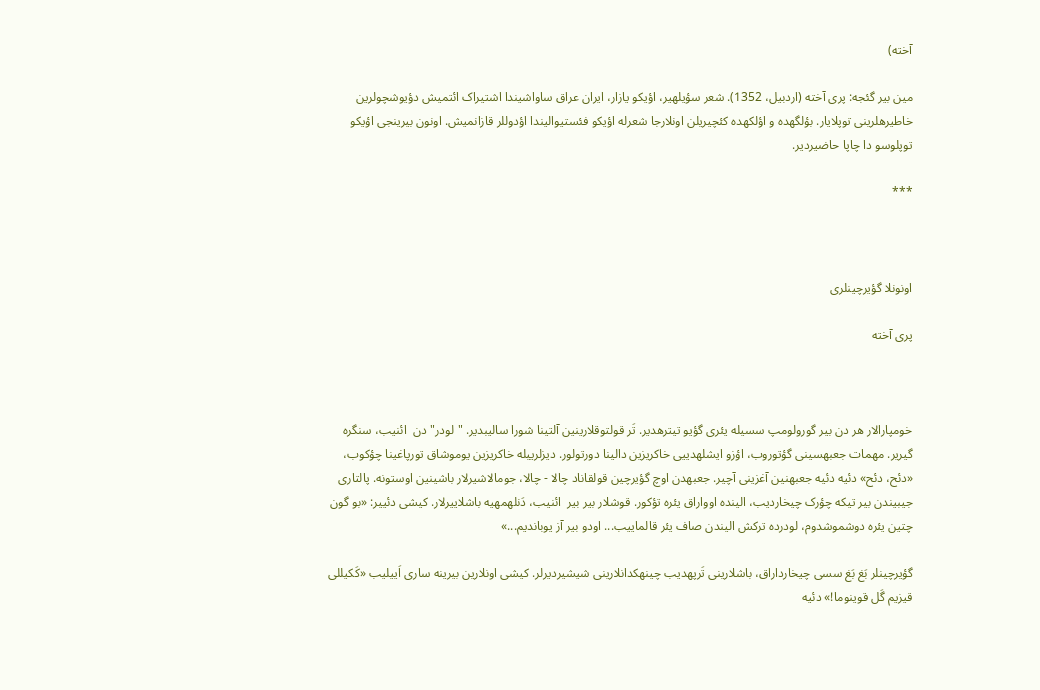آخته)

مین بیر گئجه: پری آخته (اردبیل، 1352). شعر سؤیلهیر، اؤیکو یازار، ایران عراق ساواشیندا اشتیراک ائتمیش دؤیوشچولرین خاطیرهلرینی توپلایار. بؤلگهده و اؤلکهده کئچیریلن اونلارجا شعرله اؤیکو فئستیوالیندا اؤدوللر قازانمیش. اونون بیرینجی اؤیکو توپلوسو دا چاپا حاضیردیر.

***



اونونلا گؤیرچینلری

پری آخته



خومپارالار هر دن بیر گورولومپ سسیله یئری گؤیو تیترهدیر. تَر قولتوقلارینین آلتینا شورا سالیبدیر. "لودر"دن  ائنیب، سنگره گیریر. مهمات جعبهسینی گؤتوروب، اؤزو ایشلهدییی خاکریزین دالینا دورتولور. دیزلرییله خاکریزین یوموشاق تورپاغینا چؤکوب، «دئح، دئح» دئیه دئیه جعبهنین آغزینی آچیر. جعبهدن اوچ گؤیرچین قولقاناد چالا - چالا، جومالاشیرلار باشینین اوستونه. پالتاری جیبیندن بیر تیکه چؤرک چیخاردیب، الینده اوواراق یئره تؤکور. قوشلار بیر بیر  ائنیب، دَنلهمهیه باشلاییرلار. کیشی دئییر: «بو گون چتین یئره دوشموشدوم، لودرده ترکش الیندن صاف یئر قالماییب... اودو بیر آز یوباندیم...»

گؤیرچینلر بَغ بَغ سسی چیخارداراق، باشلارینی تَرپهدیب چینهکدانلارینی شیشیردیرلر. کیشی اونلارین بیرینه ساری اَییلیب «کَکیللی قیزیم گَل قوینوما!» دئیه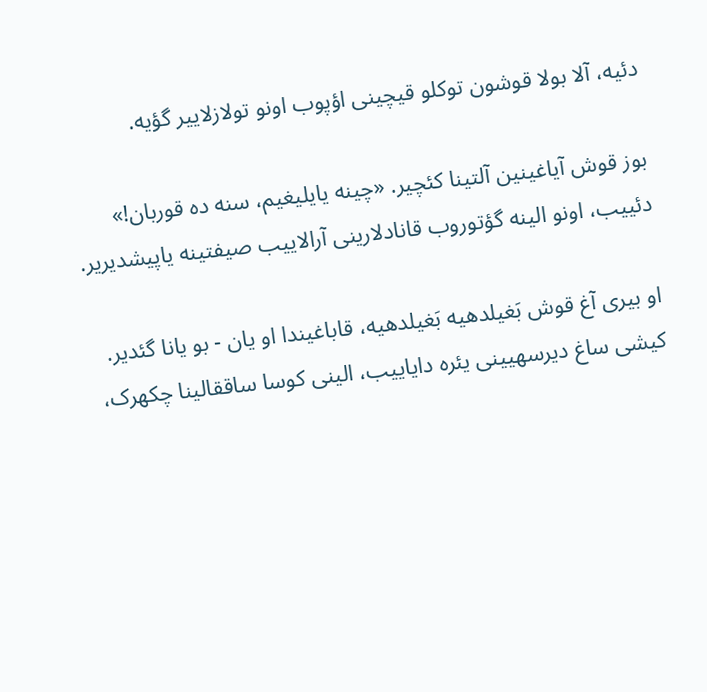دئیه، آلا بولا قوشون توکلو قیچینی اؤپوب اونو تولازلاییر گؤیه.

بوز قوش آیاغینین آلتینا کئچیر. «چینه یایلیغیم، سنه ده قوربان!» دئییب، اونو الینه گؤتوروب قانادلارینی آرالاییب صیفتینه یاپیشدیریر.

او بیری آغ قوش بَغیلدهیه بَغیلدهیه، قاباغیندا او یان - بو یانا گئدیر. کیشی ساغ دیرسهیینی یئره دایاییب، الینی کوسا ساققالینا چکهرک،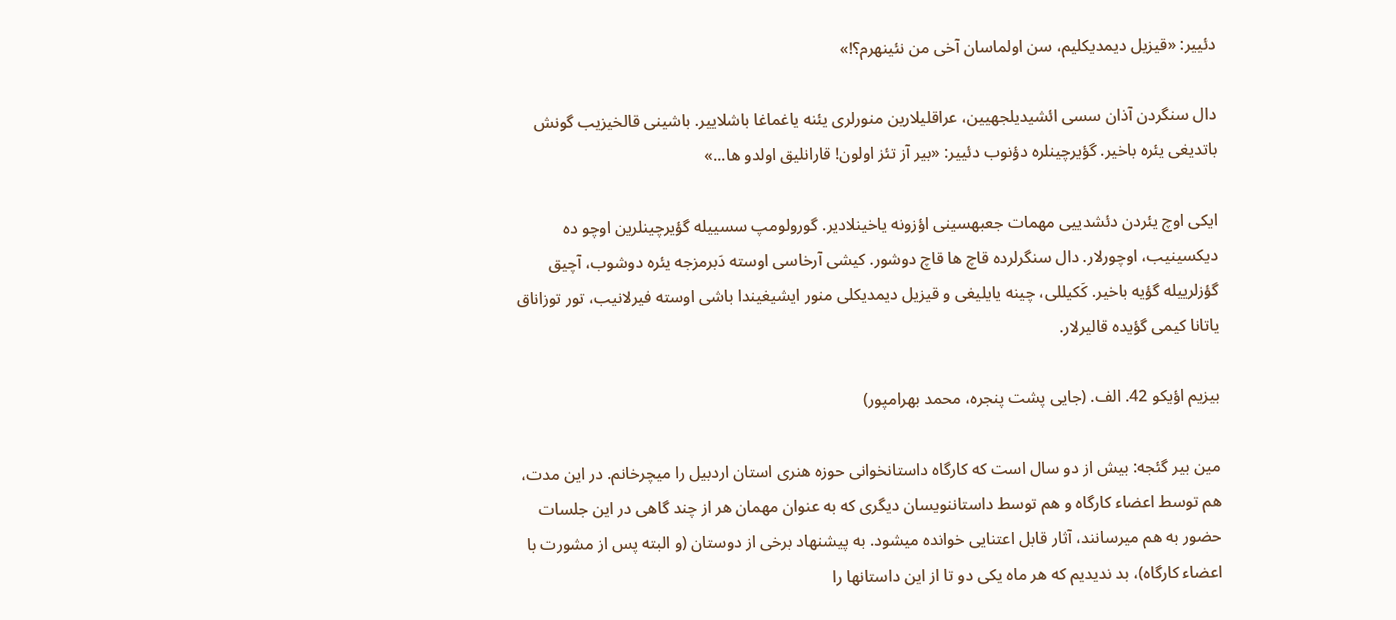دئییر: «قیزیل دیمدیکلیم، سن اولماسان آخی من نئینهرم؟!»

دال سنگردن آذان سسی ائشیدیلجهیین، عراقلیلارین منورلری یئنه یاغماغا باشلاییر. باشینی قالخیزیب گونش باتدیغی یئره باخیر. گؤیرچینلره دؤنوب دئییر: «بیر آز تئز اولون! قارانلیق اولدو ها...»

ایکی اوچ یئردن دئشدییی مهمات جعبهسینی اؤزونه یاخینلادیر. گورولومپ سسییله گؤیرچینلرین اوچو ده دیکسینیب، اوچورلار. دال سنگرلرده قاچ ها قاچ دوشور. کیشی آرخاسی اوسته دَبرمزجه یئره دوشوب، آچیق گؤزلرییله گؤیه باخیر. کَکیللی، چینه یایلیغی و قیزیل دیمدیکلی منور ایشیغیندا باشی اوسته فیرلانیب، تور توزاناق یاتانا کیمی گؤیده قالیرلار.

بیزیم اؤیکو 42. الف. (جایی پشت پنجره، محمد بهرامپور)

مین بیر گئجه: بیش از دو سال است که کارگاه داستانخوانی حوزه هنری استان اردبیل را میچرخانم. در این مدت، هم توسط اعضاء کارگاه و هم توسط داستاننویسان دیگری که به عنوان مهمان هر از چند گاهی در این جلسات حضور به هم میرسانند، آثار قابل اعتنایی خوانده میشود. به پیشنهاد برخی از دوستان (و البته پس از مشورت با اعضاء کارگاه)، بد ندیدیم که هر ماه یکی دو تا از این داستانها را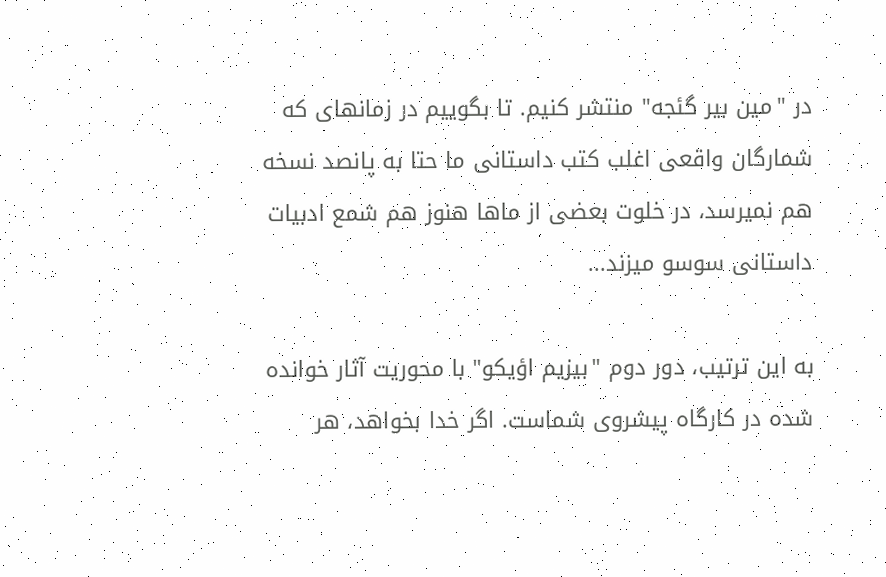در "مین بیر گئجه" منتشر کنیم. تا بگوییم در زمانهای که شمارگان واقعی اغلب کتب داستانی ما حتا به پانصد نسخه هم نمیرسد، در خلوت بعضی از ماها هنوز هم شمع ادبیات داستانی سوسو میزند...

به این ترتیب، دور دوم "بیزیم اؤیکو" با محوریت آثار خوانده شده در کارگاه پیشروی شماست. اگر خدا بخواهد، هر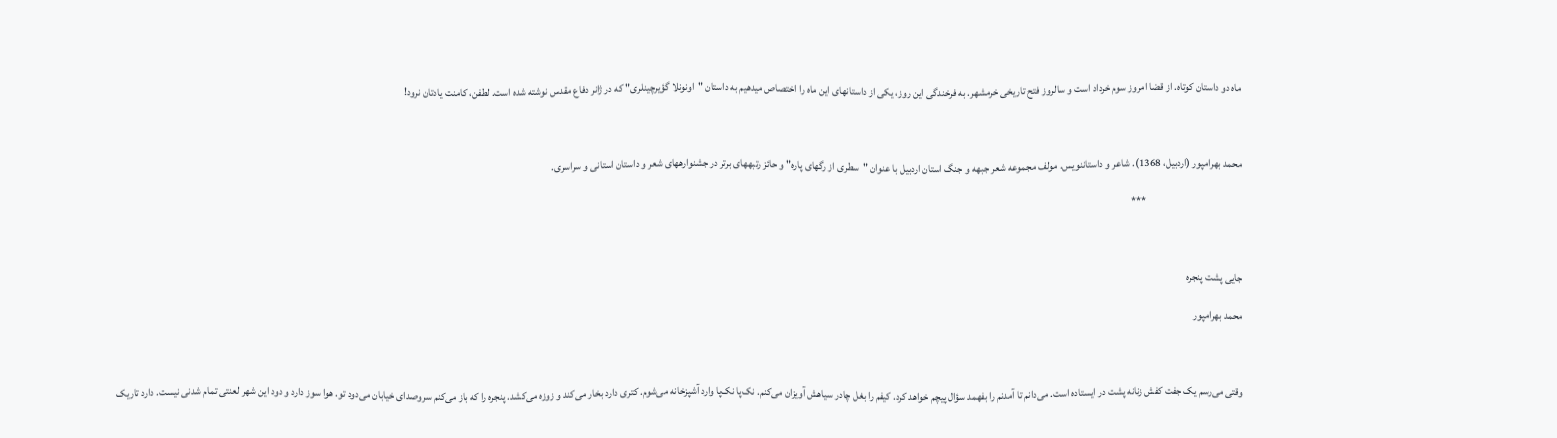ماه دو داستان کوتاه. از قضا امروز سوم خرداد است و سالروز فتح تاریخی خرمشهر. به فرخندگی این روز، یکی از داستانهای این ماه را اختصاص میدهیم به داستان "اونونلا گؤیرچینلری" که در ژانر دفاع مقدس نوشته شده است. لطفن، کامنت یادتان نرود!



محمد بهرامپور (اردبیل، 1368). شاعر و داستاننویس. مولف مجموعه شعر جبهه و جنگ استان اردبیل با عنوان "سطری از رگهای پاره" و حائز رتبههای برتر در جشنوارههای شعر و داستان استانی و سراسری.

                                             ***



جایی پشت پنجره

محمد بهرامپور



وقتی می‌رسم یک جفت کفش زنانه پشت در ایستاده است. می‌دانم تا آمدنم را بفهمد سؤال پیچم خواهد کرد. کیفم را بغل چادر سیاهش آویزان می‌کنم. نک‌پا نک‌پا وارد آشپزخانه می‌شوم. کتری دارد بخار می‌کند و زوزه می‌کشد. پنجره را که باز می‌کنم سروصدای خیابان می‌دود تو. هوا سوز دارد و دود این شهر لعنتی تمام شدنی نیست. دارد تاریک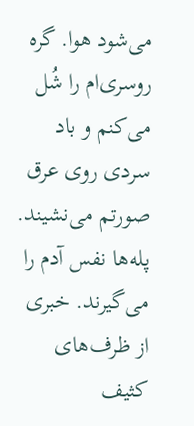می‌شود هوا. گره روسری‌ام را شُل می‌کنم و باد سردی روی عرق صورتم می‌نشیند. پله‌ها نفس آدم را می‌گیرند. خبری از ظرف‌های کثیف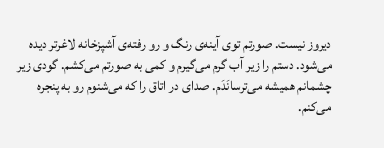دیروز نیست. صورتم توی آینه‌ی رنگ و رو رفته‌ی آشپزخانه لاغرتر دیده می‌شود. دستم را زیر آب گرم می‌گیرم و کمی به صورتم می‌کشم. گودی زیر چشمانم همیشه می‌ترسانَدَم. صدای در اتاق را که می‌شنوم رو به پنجره می‌کنم.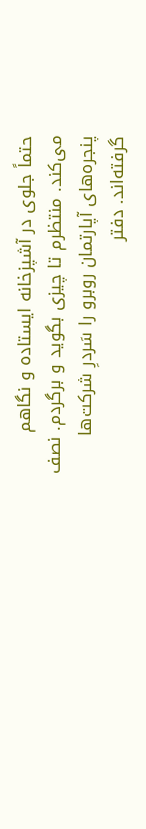حتماً جلوی در آشپزخانه ایستاده و نگاهم می‌کند. منتظرم تا چیزی بگوید و برگردم. نصف پنجره‌های آپارتمان روبرو را سَردرِ شرکت‌ها گرفته‌اند. دفتر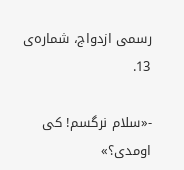رسمی ازدواج، شماره‌ی 13.

-«سلام نرگسم! کی اومدی؟»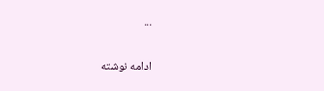...

ادامه نوشته